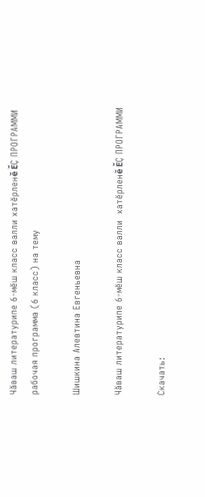Чăваш литературипе 6-мĕш класс валли хатĕрленĕ ĔҪ ПРОГРАММИ
рабочая программа (6 класс) на тему

Шишкина Алевтина Евгеньевна

Чăваш литературипе 6-мĕш класс валли  хатĕрленĕ ĔҪ ПРОГРАММИ

Скачать: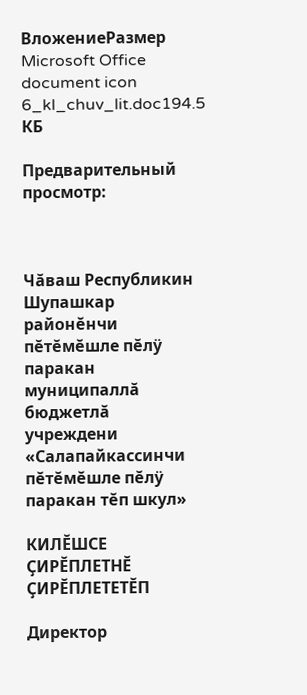ВложениеРазмер
Microsoft Office document icon 6_kl_chuv_lit.doc194.5 КБ

Предварительный просмотр:



Чăваш Республикин Шупашкар районĕнчи пĕтĕмĕшле пĕлÿ паракан муниципаллă бюджетлă   учреждени «Салапайкассинчи пĕтĕмĕшле пĕлÿ паракан тĕп шкул»

КИЛĔШСЕ ҪИРĔПЛЕТНĔ                                                                             ҪИРĔПЛЕТЕТĔП

Директор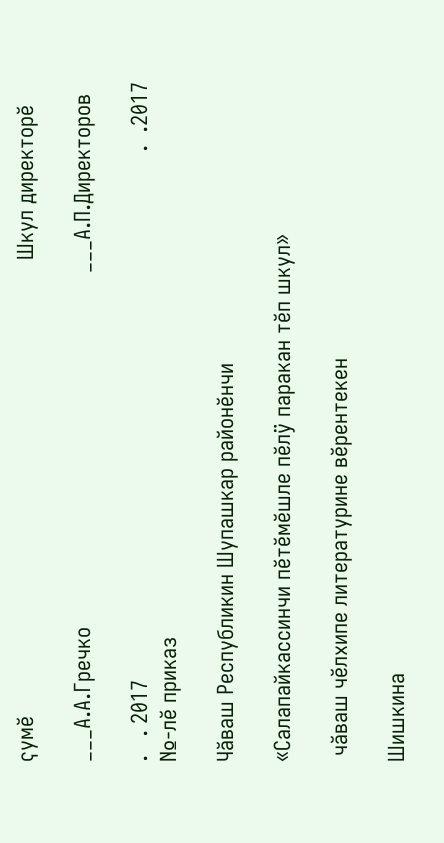ҁумĕ                                                                            Шкул директорĕ

___А.А.Гречко                                                           ___А.П.Директоров

.   . 2017                                                                                        .  .2017       №-лĕ приказ

Чăваш Республикин Шупашкар районĕнчи

«Салапайкассинчи пĕтĕмĕшле пĕлÿ паракан тĕп шкул»

 чăваш чĕлхипе литературине вĕрентекен

Шишкина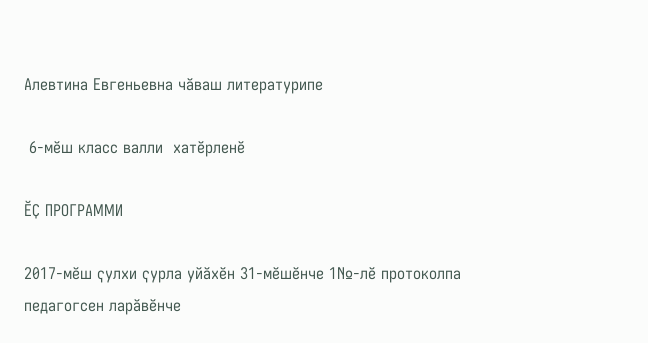Алевтина Евгеньевна чăваш литературипе

 6-мĕш класс валли  хатĕрленĕ

ĔҪ ПРОГРАММИ

2017-мĕш ҁулхи ҁурла уйăхĕн 31-мĕшĕнче 1№-лĕ протоколпа педагогсен ларăвĕнче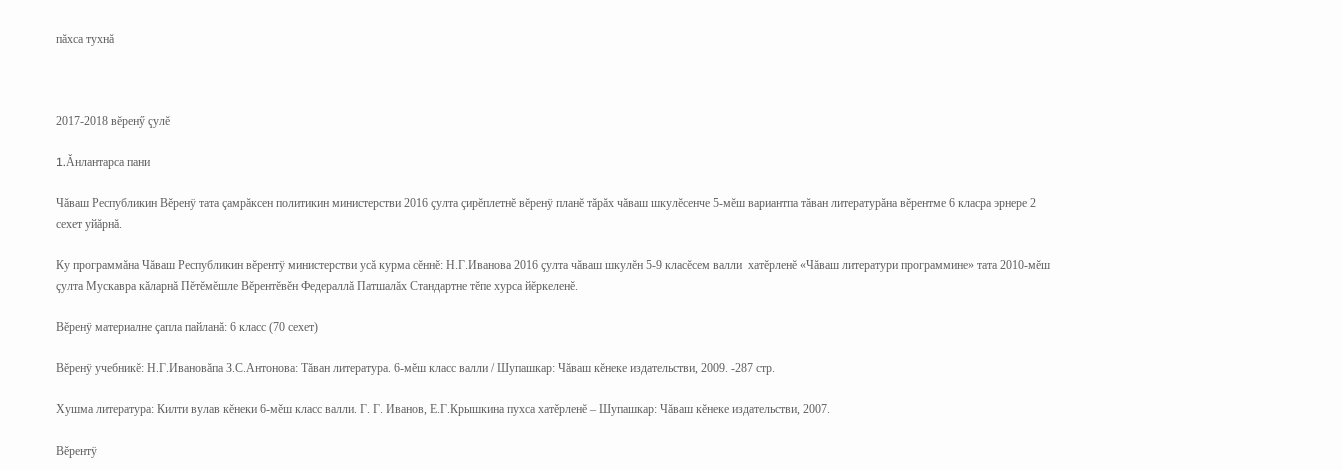пăхса тухнă



2017-2018 вĕренӳ ҁулĕ

1.Ǎнлантарса пани

Чăваш Республикин Вĕренÿ тата çамрăксен политикин министерстви 2016 çулта çирĕплетнĕ вĕренÿ планĕ тăрăх чăваш шкулĕсенче 5-мĕш вариантпа тăван литературăна вĕрентме 6 класра эрнере 2 сехет уйăрнă.

Ку программăна Чăваш Республикин вĕрентÿ министерстви усă курма сĕннĕ: Н.Г.Иванова 2016 çулта чăваш шкулĕн 5-9 класĕсем валли  хатĕрленĕ «Чăваш литератури программине» тата 2010-мĕш çулта Мускавра кăларнă Пĕтĕмĕшле Вĕрентĕвĕн Федераллă Патшалăх Стандартне тĕпе хурса йĕркеленĕ.

Вĕренÿ материалне çапла пайланă: 6 класс (70 сехет)

Вĕренÿ учебникĕ: Н.Г.Ивановăпа З.С.Антонова: Тăван литература. 6-мĕш класс валли / Шупашкар: Чăваш кĕнеке издательстви, 2009. -287 стр.

Хушма литература: Килти вулав кĕнеки 6-мěш класс валли. Г. Г. Иванов, Е.Г.Крышкина пухса хатěрленĕ – Шупашкар: Чăваш кĕнеке издательстви, 2007.

Вĕрентÿ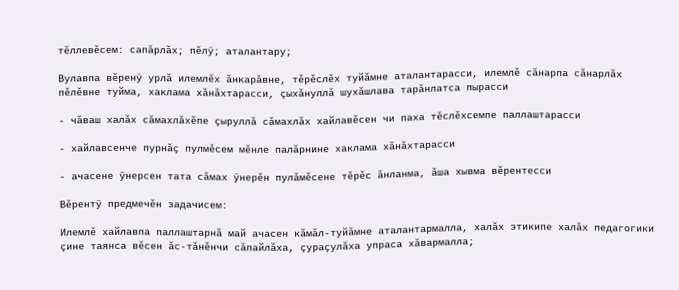тĕллевĕсем: сапăрлăх; пĕлÿ; аталантару;

Вулавпа вĕренÿ урлă илемлĕх ăнкарăвне, тěрěслěх туйăмне аталантарасси, илемлě сăнарпа сăнарлăх пěлěвне туйма, хаклама хăнăхтарасси, çыхăнуллă шухăшлава тарăнлатса пырасси

- чăваш халăх сăмахлăхĕпе çыруллă сăмахлăх хайлавĕсен чи паха тĕслĕхсемпе паллаштарасси

- хайлавсенче пурнăç пулмěсем мěнле палăрнине хаклама хăнăхтарасси

- ачасене ÿнерсен тата сăмах ÿнерěн пулăмěсене тěрěс ăнланма, ăша хывма вěрентесси

Вĕрентÿ предмечĕн задачисем:

Илемлě хайлавпа паллаштарнă май ачасен кăмăл-туйăмне аталантармалла, халăх этикипе халăх педагогики çине таянса вěсен ăс-тăнěнчи сăпайлăха, çураçулăха упраса хăвармалла;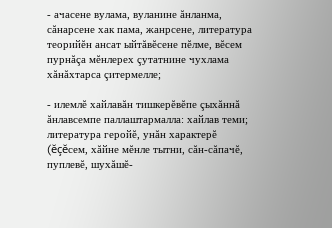- ачасене вулама, вуланине ăнланма, сăнарсене хак пама, жанрсене, литература теорийĕн ансат ыйтăвĕсене пĕлме, вĕсем пурнăçа мĕнлерех çутатнине чухлама хăнăхтарса çитермелле;

- илемлĕ хайлавăн тишкерĕвĕпе çыхăннă ăнлавсемпе паллаштармалла: хайлав теми; литература геройĕ, унăн характерĕ (ĕçĕсем, хăйне мĕнле тытни, сăн-сăпачĕ, пуплевĕ, шухăшĕ-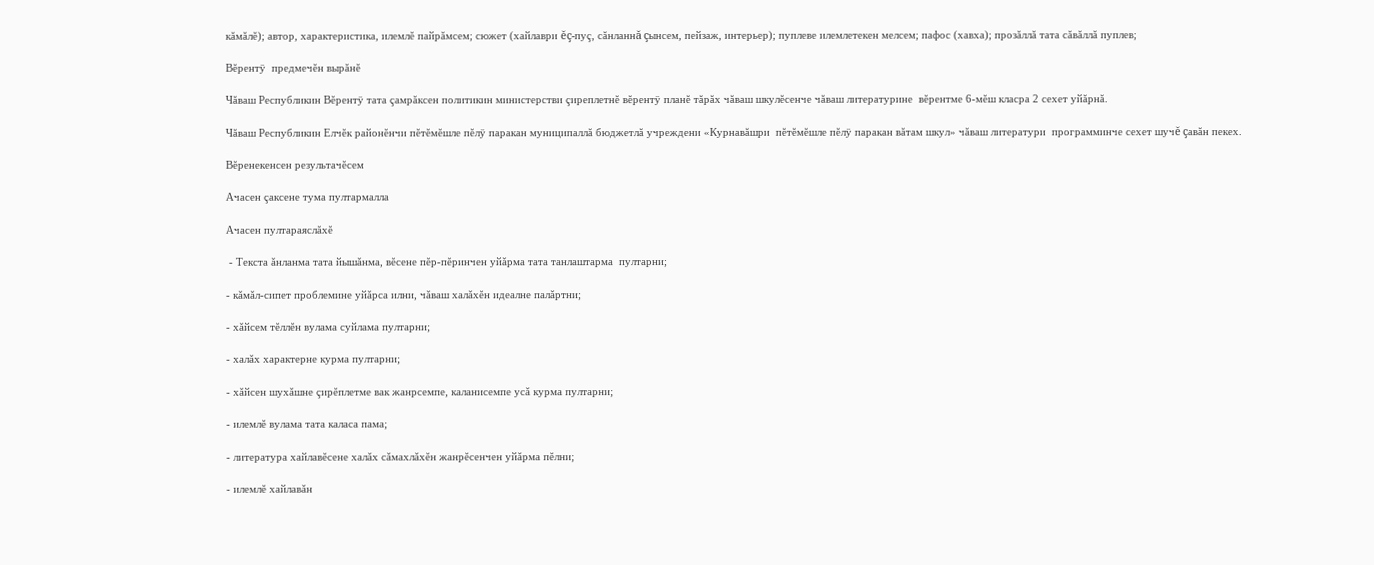кăмăлĕ); автор, характеристика, илемлĕ пайрăмсем; сюжет (хайлаври ĕç-пуç, сăнланнă çынсем, пейзаж, интерьер); пуплеве илемлетекен мелсем; пафос (хавха); прозăллă тата сăвăллă пуплев;

Вĕрентÿ  предмечĕн вырăнĕ

Чăваш Республикин Вĕрентÿ тата çамрăксен политикин министерстви çиреплетнĕ вĕрентÿ планĕ тăрăх чăваш шкулĕсенче чăваш литературине  вĕрентме 6-мĕш класра 2 сехет уйăрнă.

Чăваш Республикин Елчĕк районĕнчи пĕтĕмĕшле пĕлÿ паракан муниципаллă бюджетлă учреждени «Курнавăшри  пĕтĕмĕшле пĕлÿ паракан вăтам шкул» чăваш литератури  программинче сехет шучĕ çавăн пекех.

Вĕренекенсен результачĕсем

Ачасен çаксене тума пултармалла

Ачасен пултараяслăхĕ

 - Текста ǎнланма тата йышǎнма, вĕсене пĕр-пĕринчен уйǎрма тата танлаштарма  пултарни;

- кǎмǎл-сипет проблемине уйǎрса илни, чǎваш халǎхĕн идеалне палǎртни;

- хǎйсем тĕллĕн вулама суйлама пултарни;

- халǎх характерне курма пултарни;

- хǎйсен шухǎшне çирĕплетме вак жанрсемпе, каланисемпе усǎ курма пултарни;

- илемлĕ вулама тата каласа пама;

- литература хайлавĕсене халǎх сǎмахлǎхĕн жанрĕсенчен уйǎрма пĕлни;

- илемлĕ хайлавǎн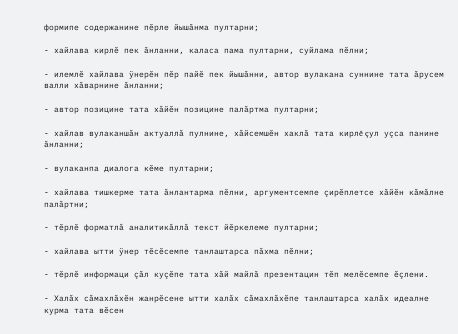формипе содержанине пĕрле йышǎнма пултарни;

- хайлава кирлĕ пек ǎнланни, каласа пама пултарни, суйлама пĕлни;

- илемлĕ хайлава ÿнерĕн пĕр пайĕ пек йышǎнни, автор вулакана суннине тата ǎрусем валли хǎварнине ǎнланни;

- автор позицине тата хǎйĕн позицине палǎртма пултарни;

- хайлав вулаканшǎн актуаллǎ пулнине, хǎйсемшĕн хаклǎ тата кирлĕ çул уçса панине ǎнланни;

- вулаканпа диалога кĕме пултарни;

- хайлава тишкерме тата ǎнлантарма пĕлни, аргументсемпе çирĕплетсе хǎйĕн кǎмǎлне  палǎртни;

- тĕрлĕ форматлǎ аналитикǎллǎ текст йĕркелеме пултарни;

- хайлава ытти ÿнер тĕсĕсемпе танлаштарса пǎхма пĕлни;

- тĕрлĕ информаци çǎл куçĕпе тата хǎй майлǎ презентацин тĕп мелĕсемпе ĕçлени.

- Халǎх сǎмахлǎхĕн жанрĕсене ытти халǎх сǎмахлǎхĕпе танлаштарса халǎх идеалне курма тата вĕсен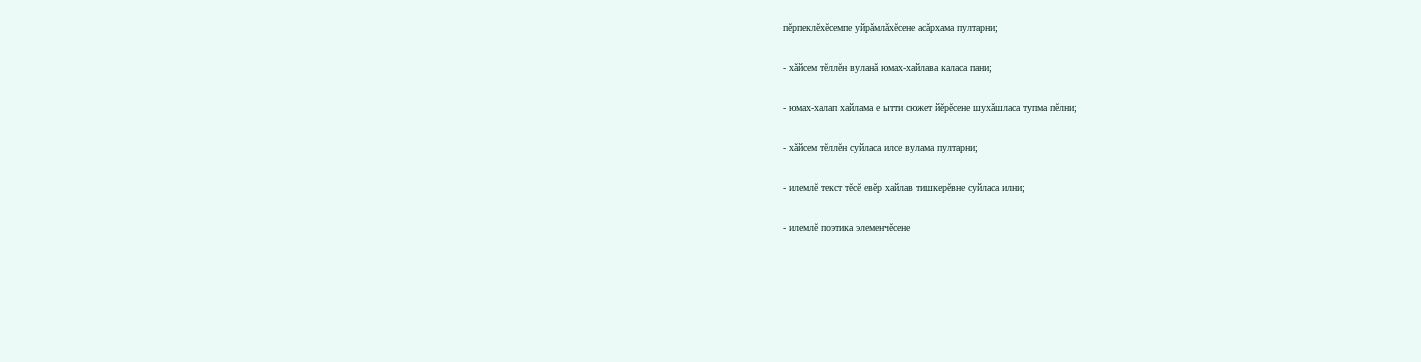пĕрпеклĕхĕсемпе уйрǎмлǎхĕсене асǎрхама пултарни;

- хǎйсем тĕллĕн вуланǎ юмах-хайлава каласа пани;

- юмах-халап хайлама е ытти сюжет йĕрĕсене шухǎшласа тупма пĕлни;

- хǎйсем тĕллĕн суйласа илсе вулама пултарни;

- илемлĕ текст тĕсĕ евĕр хайлав тишкерĕвне суйласа илни;

- илемлĕ поэтика элеменчĕсене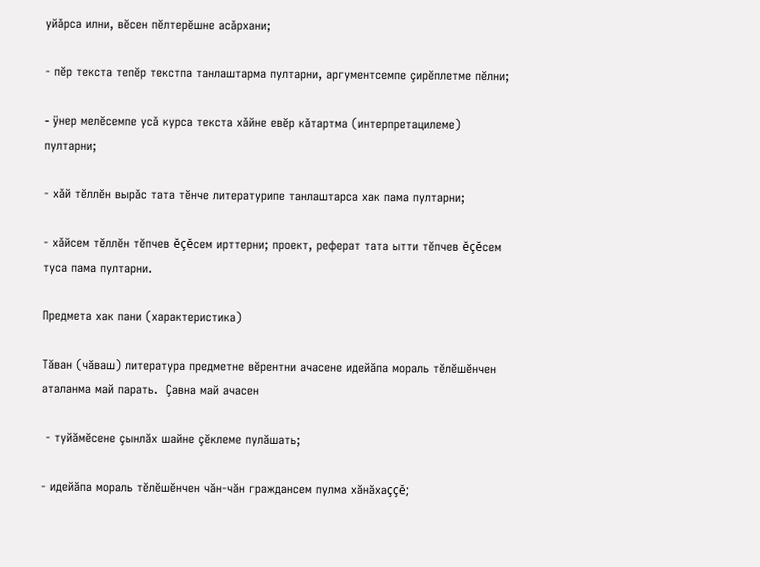уйǎрса илни, вĕсен пĕлтерĕшне асǎрхани;

- пĕр текста тепĕр текстпа танлаштарма пултарни, аргументсемпе çирĕплетме пĕлни;

- ÿнер мелĕсемпе усǎ курса текста хǎйне евĕр кǎтартма (интерпретацилеме) пултарни;

- хǎй тĕллĕн вырǎс тата тĕнче литературипе танлаштарса хак пама пултарни;

- хǎйсем тĕллĕн тĕпчев ĕçĕсем ирттерни; проект, реферат тата ытти тĕпчев ĕçĕсем туса пама пултарни.

Предмета хак пани (характеристика)

Тăван (чăваш) литература предметне вĕрентни ачасене идейăпа мораль тĕлĕшĕнчен аталанма май парать.  Çавна май ачасен

 - туйăмĕсене çынлăх шайне çĕклеме пулăшать;

- идейăпа мораль тĕлĕшĕнчен чăн-чăн граждансем пулма хăнăхаççĕ;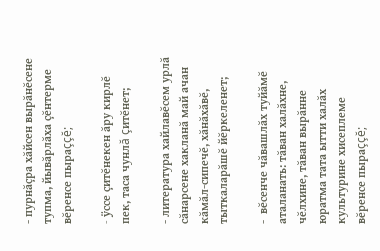- пурнăçра хăйсен вырăнĕсене тупма, йывăрлăха çĕнтерме вĕренсе пыраççĕ;

- ÿссе çитĕнекен ăру кирлĕ пек, таса чунлă çитĕнет;

- литература хайлавĕсем урлă сăнарсене хакланă май ачан кăмăл-сипечĕ, хăнăхăвĕ, тыткаларăшĕ йĕркеленет;

-  вĕсенче чăвашлăх туйăмĕ аталанать: тăван халăхне, чĕлхине, тăван вырăнне юратма тата ытти халăх культурине хисеплеме вĕренсе пыраççĕ;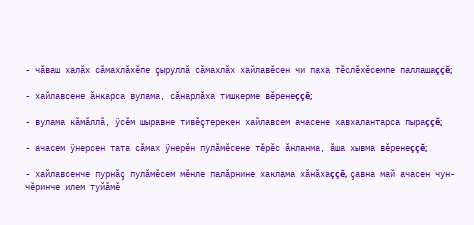- чăваш халăх сăмахлăхĕпе çыруллă сăмахлăх хайлавĕсен чи паха тĕслĕхĕсемпе паллашаççĕ;

- хайлавсене ăнкарса вулама, сăнарлăха тишкерме вĕренеççĕ;

- вулама кăмăллă, ÿсĕм шыравне тивĕçтерекен хайлавсем ачасене хавхалантарса пыраççĕ;

- ачасем ÿнерсен тата сăмах ÿнерĕн пулăмĕсене тĕрĕс ăнланма, ăша хывма вĕренеççĕ;

- хайлавсенче пурнăç пулăмĕсем мĕнле палăрнине хаклама хăнăхаççĕ, çавна май ачасен чун-чĕринче илем туйăмĕ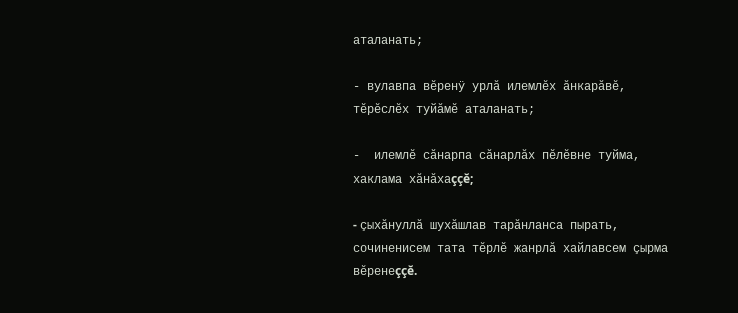аталанать;

- вулавпа вĕренÿ урлă илемлĕх ăнкарăвĕ, тĕрĕслĕх туйăмĕ аталанать;

-  илемлĕ сăнарпа сăнарлăх пĕлĕвне туйма, хаклама хăнăхаççĕ;

- çыхăнуллă шухăшлав тарăнланса пырать, сочиненисем тата тĕрлĕ жанрлă хайлавсем çырма вĕренеççĕ.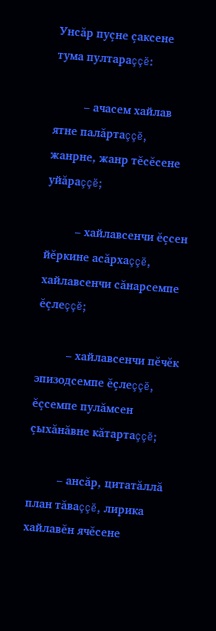Унсăр пуçне çаксене тума пултараççĕ:

          – ачасем хайлав ятне палăртаççĕ, жанрне, жанр тĕсĕсене уйăраççĕ;

          – хайлавсенчи ĕçсен йĕркине асăрхаççĕ, хайлавсенчи сăнарсемпе ĕçлеççĕ;

          – хайлавсенчи пĕчĕк эпизодсемпе ĕçлеççĕ, ĕçсемпе пулăмсен çыхăнăвне кăтартаççĕ;

          – ансăр, цитатăллă план тăваççĕ, лирика хайлавĕн ячĕсене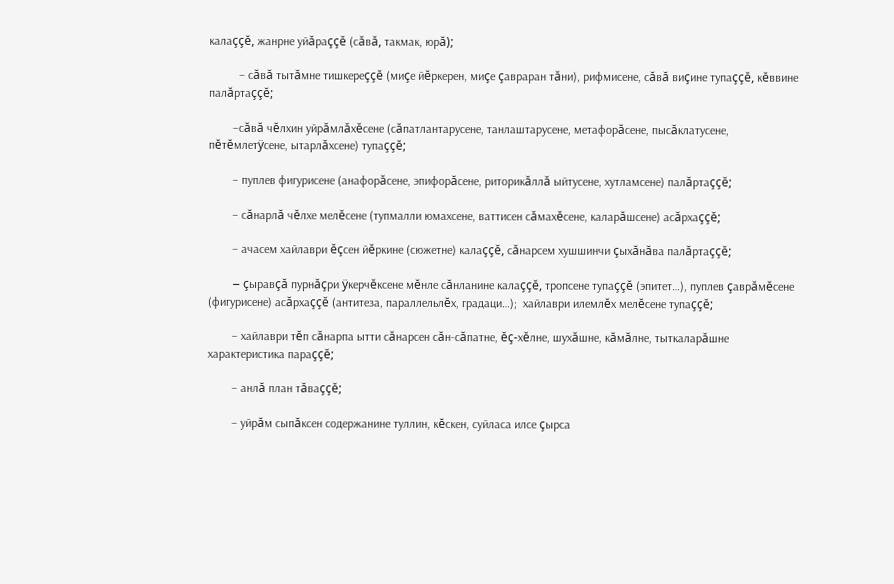калаççĕ, жанрне уйăраççĕ (сăвă, такмак, юрă);

          – сăвă тытăмне тишкереççĕ (миçе йĕркерен, миçе çавраран тăни), рифмисене, сăвă виçине тупаççĕ, кĕввине палăртаççĕ;

        –сăвă чĕлхин уйрăмлăхĕсене (сăпатлантарусене, танлаштарусене, метафорăсене, пысăклатусене, пĕтĕмлетÿсене, ытарлăхсене) тупаççĕ;

        – пуплев фигурисене (анафорăсене, эпифорăсене, риторикăллă ыйтусене, хутламсене) палăртаççĕ;

        – сăнарлă чĕлхе мелĕсене (тупмалли юмахсене, ваттисен сăмахĕсене, каларăшсене) асăрхаççĕ;

        – ачасем хайлаври ĕçсен йĕркине (сюжетне) калаççĕ, сăнарсем хушшинчи çыхăнăва палăртаççĕ;

        – çыравçă пурнăçри ÿкерчĕксене мĕнле сăнланине калаççĕ, тропсене тупаççĕ (эпитет…), пуплев çаврăмĕсене (фигурисене) асăрхаççĕ (антитеза, параллельлĕх, градаци…);  хайлаври илемлĕх мелĕсене тупаççĕ;

        – хайлаври тĕп сăнарпа ытти сăнарсен сăн-сăпатне, ĕç-хĕлне, шухăшне, кăмăлне, тыткаларăшне характеристика параççĕ;

        – анлă план тăваççĕ;

        – уйрăм сыпăксен содержанине туллин, кĕскен, суйласа илсе çырса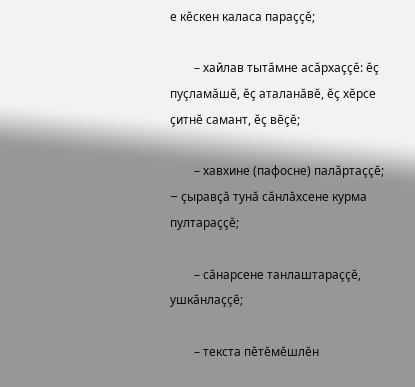е кĕскен каласа параççĕ;

        – хайлав тытăмне асăрхаççĕ: ĕç пуçламăшĕ, ĕç аталанăвĕ, ĕç хĕрсе çитнĕ самант, ĕç вĕçĕ;

        – хавхине (пафосне) палăртаççĕ;  – çыравçă тунă сăнлăхсене курма пултараççĕ;

        – сăнарсене танлаштараççĕ, ушкăнлаççĕ;

        – текста пĕтĕмĕшлĕн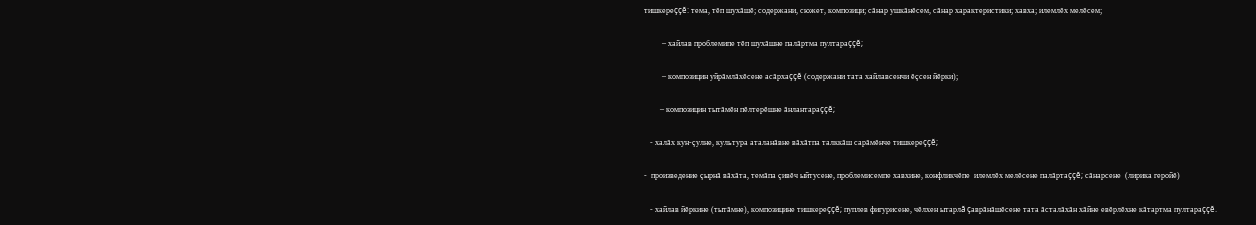тишкереççĕ: тема, тĕп шухăшĕ; содержани, сюжет, композици; сăнар ушкăнĕсем, сăнар характеристики; хавха; илемлĕх мелĕсем;

         – хайлав проблемипе тĕп шухăшне палăртма пултараççĕ;

         – композицин уйрăмлăхĕсене асăрхаççĕ (содержани тата хайлавсенчи ĕçсен йĕрки);

        – композицин тытăмĕн пĕлтерĕшне ăнлантараççĕ;

   - халăх кун-çулне, культура аталанăвне вăхăтпа талккăш сарăмĕнче тишкереççĕ;

-  произведение çырнă вăхăта, темăпа çивĕч ыйтусене, проблемисемпе хавхине, конфликчĕпе  илемлĕх мелĕсене палăртаççĕ; сăнарсене  (лирика геройĕ)

   - хайлав йĕркине (тытăмне), композицине тишкереççĕ; пуплев фигурисене, чĕлхен ытарлă çаврăнăшĕсене тата ăсталăхăн хăйне евĕрлĕхне кăтартма пултараççĕ.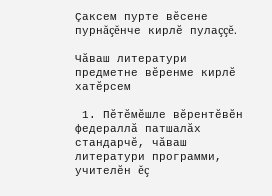Çаксем пурте вĕсене пурнăçĕнче кирлĕ пулаççĕ.

Чăваш литератури предметне вĕренме кирлĕ хатĕрсем

 1. Пĕтĕмĕшле вĕрентĕвĕн федераллă патшалăх стандарчĕ, чăваш литератури программи,  учителĕн ĕç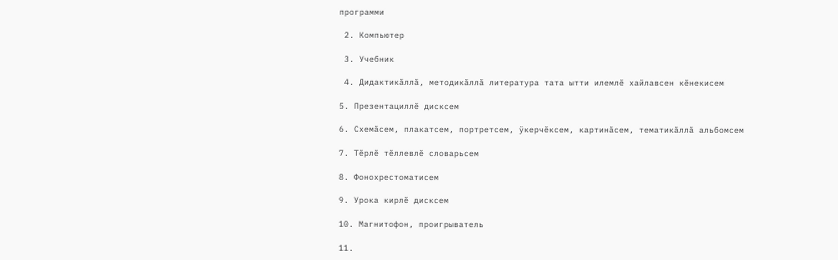программи

 2. Компьютер

 3. Учебник

 4. Дидактикăллă, методикăллă литература тата ытти илемлĕ хайлавсен кĕнекисем

5. Презентациллĕ дисксем

6. Схемăсем, плакатсем, портретсем, ÿкерчĕксем, картинăсем, тематикăллă альбомсем

7. Тĕрлĕ тĕллевлĕ словарьсем

8. Фонохрестоматисем

9. Урока кирлĕ дисксем

10. Магнитофон, проигрыватель

11.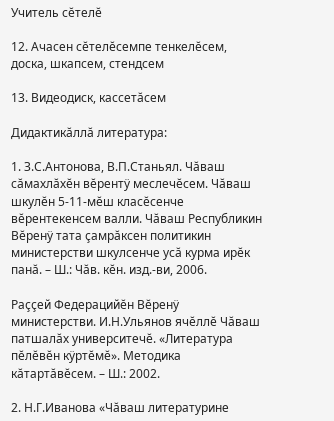Учитель сĕтелĕ

12. Ачасен сĕтелĕсемпе тенкелĕсем, доска, шкапсем, стендсем

13. Видеодиск, кассетăсем

Дидактикăллă литература:

1. З.С.Антонова, В.П.Станьял. Чăваш сăмахлăхĕн вĕрентÿ меслечĕсем. Чăваш шкулĕн 5-11-мĕш класĕсенче вĕрентекенсем валли. Чăваш Республикин Вĕренÿ тата çамрăксен политикин министерстви шкулсенче усă курма ирĕк панă. – Ш.: Чăв. кĕн. изд.-ви, 2006.

Раççей Федерацийĕн Вĕренÿ министерстви. И.Н.Ульянов ячĕллĕ Чăваш патшалăх университечĕ. «Литература пĕлĕвĕн кÿртĕмĕ». Методика кăтартăвĕсем. – Ш.: 2002.

2. Н.Г.Иванова «Чăваш литературине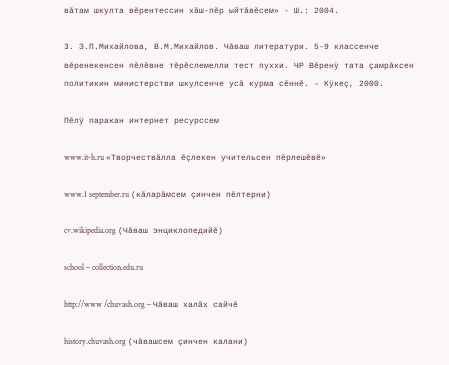вăтам шкулта вĕрентессин хăш-пĕр ыйтăвĕсем» - Ш.: 2004.

3. З.П.Михайлова, В.М.Михайлов. Чăваш литератури. 5-9 классенче вĕренекенсен пĕлĕвне тĕрĕслемелли тест пуххи. ЧР Вĕренÿ тата çамрăксен политикин министерстви шкулсенче усă курма сĕннĕ. – Кÿкеç, 2000.

Пĕлÿ паракан интернет ресурссем

www.it-h.ru «Творчествăлла ĕçлекен учительсен пĕрлешĕвĕ»

www.1 september.ru (кăларăмсем çинчен пĕлтерни)

cv.wikipedia.org (Чăваш энциклопедийĕ)

school – collection.edu.ru

http://www /chuvash.org – Чăваш халăх сайчĕ

history.chuvash.org (чăвашсем çинчен калани)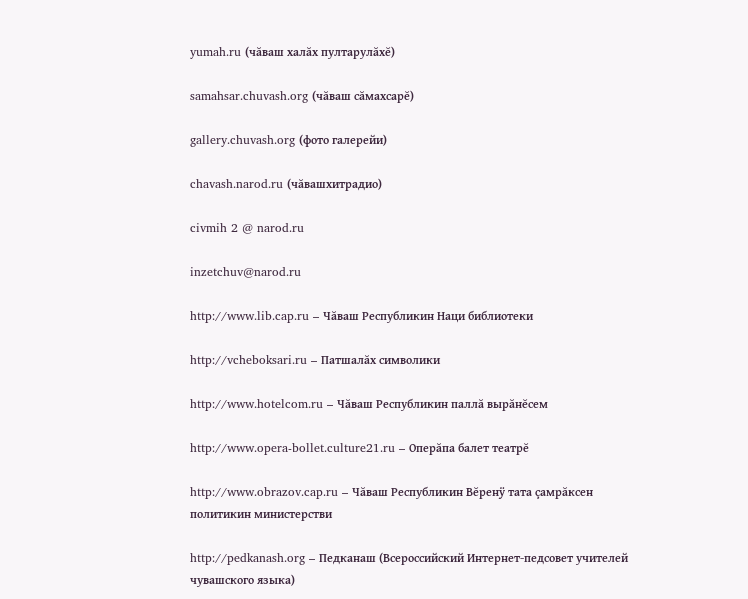yumah.ru (чăваш халăх пултарулăхĕ)

samahsar.chuvash.org (чăваш сăмахсарĕ)

gallery.chuvash.org (фото галерейи)

chavash.narod.ru (чăвашхитрадио)

civmih 2 @ narod.ru

inzetchuv@narod.ru

http://www.lib.cap.ru – Чăваш Республикин Наци библиотеки

http://vcheboksari.ru – Патшалăх символики

http://www.hotelcom.ru – Чăваш Республикин паллă вырăнĕсем

http://www.opera-bollet.culture21.ru – Оперăпа балет театрĕ

http://www.obrazov.cap.ru – Чăваш Республикин Вĕренÿ тата çамрăксен политикин министерстви

http://pedkanash.org – Педканаш (Всероссийский Интернет-педсовет учителей чувашского языка)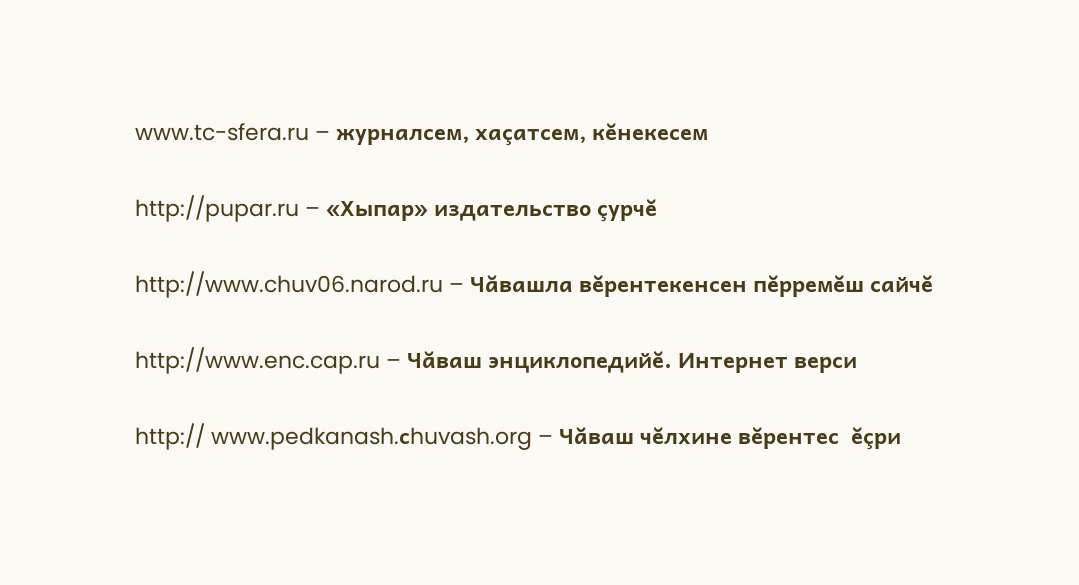www.tc-sfera.ru – журналсем, хаçатсем, кĕнекесем

http://pupar.ru – «Хыпар» издательство çурчĕ

http://www.chuv06.narod.ru – Чăвашла вĕрентекенсен пĕрремĕш сайчĕ

http://www.enc.cap.ru – Чăваш энциклопедийĕ. Интернет верси

http:// www.pedkanash.сhuvash.org – Чăваш чĕлхине вĕрентес  ĕçри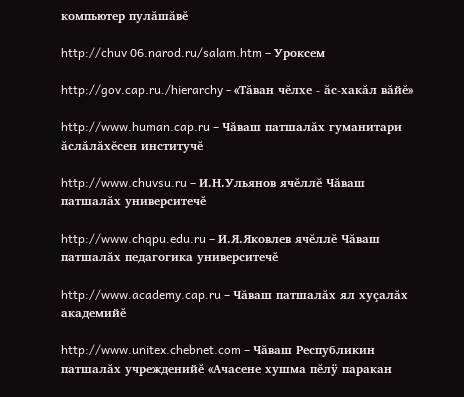компьютер пулăшăвĕ

http://chuv 06.narod.ru/salam.htm – Уроксем

http://gov.cap.ru./hierarchy - «Тăван чĕлхе - ăс-хакăл вăйĕ»

http://www.human.cap.ru – Чăваш патшалăх гуманитари ăслăлăхĕсен институчĕ

http://www.chuvsu.ru – И.Н.Ульянов ячĕллĕ Чăваш патшалăх университечĕ

http://www.chqpu.edu.ru – И.Я.Яковлев ячĕллĕ Чăваш патшалăх педагогика университечĕ

http://www.academy.cap.ru – Чăваш патшалăх ял хуçалăх академийĕ

http://www.unitex.chebnet.com – Чăваш Республикин патшалăх учрежденийĕ «Ачасене хушма пĕлÿ паракан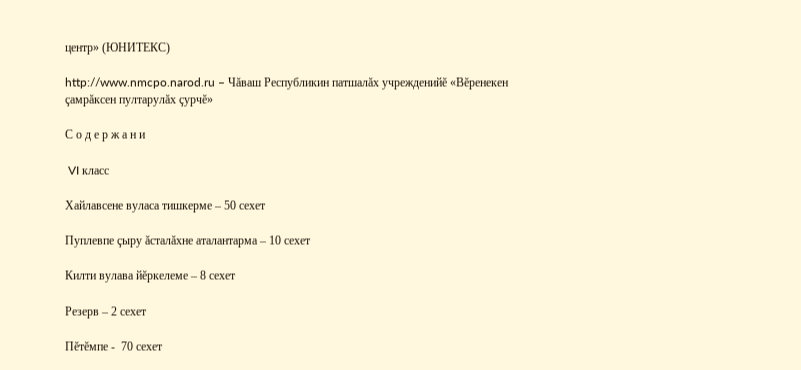центр» (ЮНИТЕКС)

http://www.nmcpo.narod.ru – Чăваш Республикин патшалăх учрежденийĕ «Вĕренекен çамрăксен пултарулăх çурчĕ»

С о д е р ж а н и

 VI класс

Хайлавсене вуласа тишкерме – 50 сехет

Пуплевпе çыру ǎсталǎхне аталантарма – 10 сехет

Килти вулава йĕркелеме – 8 сехет

Резерв – 2 сехет

Пĕтĕмпе -  70 сехет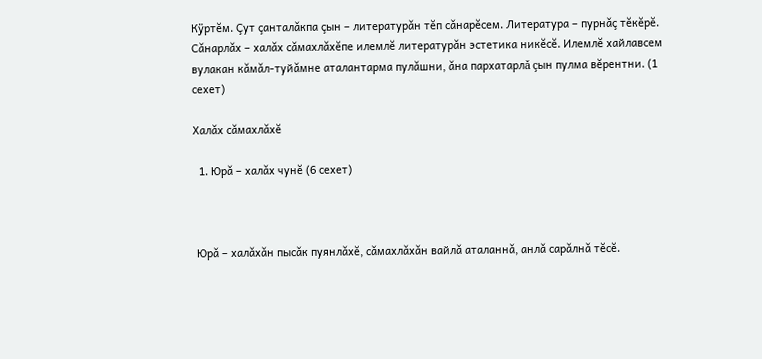Кÿртĕм. Çут çанталǎкпа çын – литературǎн тĕп сǎнарĕсем. Литература – пурнǎç тĕкĕрĕ. Сǎнарлǎх – халǎх сǎмахлǎхĕпе илемлĕ литературǎн эстетика никĕсĕ. Илемлĕ хайлавсем вулакан кǎмǎл-туйǎмне аталантарма пулǎшни, ǎна пархатарлǎ çын пулма вĕрентни. (1 сехет)

Халǎх сǎмахлǎхĕ

  1. Юрǎ – халǎх чунĕ (6 сехет)



 Юрǎ – халǎхǎн пысǎк пуянлǎхĕ, сǎмахлǎхǎн вайлǎ аталаннǎ, анлǎ сарǎлнǎ тĕсĕ.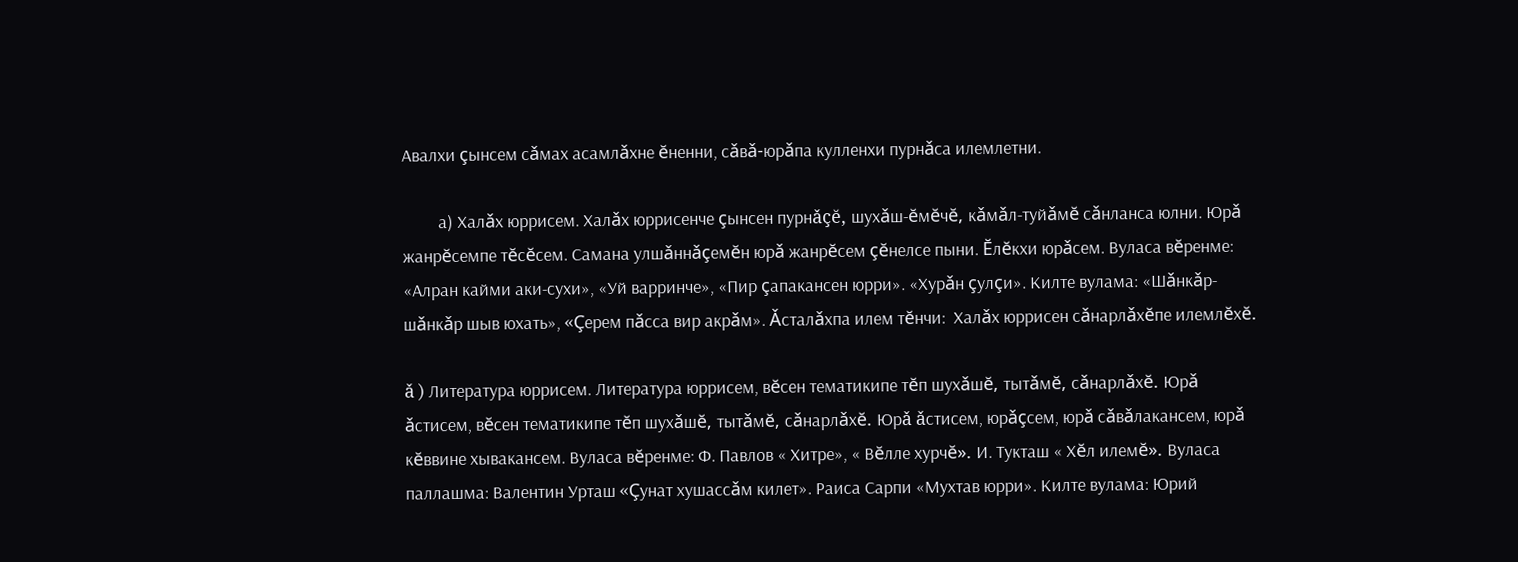Авалхи çынсем сǎмах асамлǎхне ĕненни, сǎвǎ-юрǎпа кулленхи пурнǎса илемлетни.

         а) Халǎх юррисем. Халǎх юррисенче çынсен пурнǎçĕ, шухǎш-ĕмĕчĕ, кǎмǎл-туйǎмĕ сǎнланса юлни. Юрǎ жанрĕсемпе тĕсĕсем. Самана улшǎннǎçемĕн юрǎ жанрĕсем çĕнелсе пыни. Ĕлĕкхи юрǎсем. Вуласа вĕренме: «Алран кайми аки-сухи», «Уй варринче», «Пир çапакансен юрри». «Хурǎн çулçи». Килте вулама: «Шǎнкǎр-шǎнкǎр шыв юхать», «Çерем пǎсса вир акрǎм». Ǎсталǎхпа илем тĕнчи:  Халǎх юррисен сǎнарлǎхĕпе илемлĕхĕ.

ǎ ) Литература юррисем. Литература юррисем, вĕсен тематикипе тĕп шухǎшĕ, тытǎмĕ, сǎнарлǎхĕ. Юрǎ ǎстисем, вĕсен тематикипе тĕп шухǎшĕ, тытǎмĕ, сǎнарлǎхĕ. Юрǎ ǎстисем, юрǎçсем, юрǎ сǎвǎлакансем, юрǎ кĕввине хывакансем. Вуласа вĕренме: Ф. Павлов « Хитре», « Вĕлле хурчĕ». И. Тукташ « Хĕл илемĕ». Вуласа паллашма: Валентин Урташ «Çунат хушассǎм килет». Раиса Сарпи «Мухтав юрри». Килте вулама: Юрий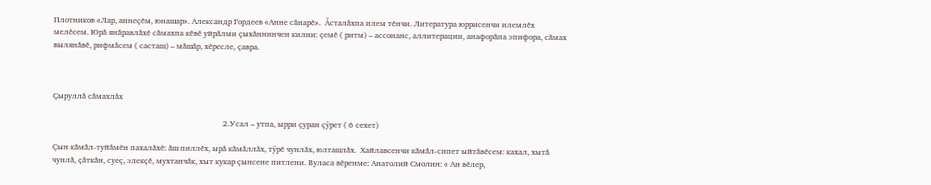Плотников «Лар, аннеçĕм, юнашар». Александр Гордеев «Анне сǎнарĕ».  Ǎсталǎхпа илем тĕнчи. Литература юррисенчи илемлĕх мелĕсем. Юрǎ янǎравлǎхĕ сǎмахпа кĕвĕ уйрǎлми çыхǎннинчен килни: çемĕ ( ритм) – ассонанс, аллитерации, анафорǎпа эпифора, сǎмах вылянǎвĕ, рифмǎсем ( састаш) – мǎшǎр, хĕресле, çавра.



Çыруллǎ сǎмахлǎх

                                                                                     2.Усал – утпа, ырри çуран çÿрет ( 6 сехет)

Çын кǎмǎл-туйǎмĕн пахалǎхĕ: ǎш пиллĕх, ырǎ кǎмǎллǎх, тÿрĕ чунлǎх, юлташлǎх.  Хайлавсенчи кǎмǎл-сипет ыйтǎвĕсем: кахал, хытǎ чунлǎ, çǎткǎн, суеç, элекçĕ, мухтанчǎк, хыт кукар çынсене питлени. Вуласа вĕренме: Анатолий Смолин: « Ан вĕлер,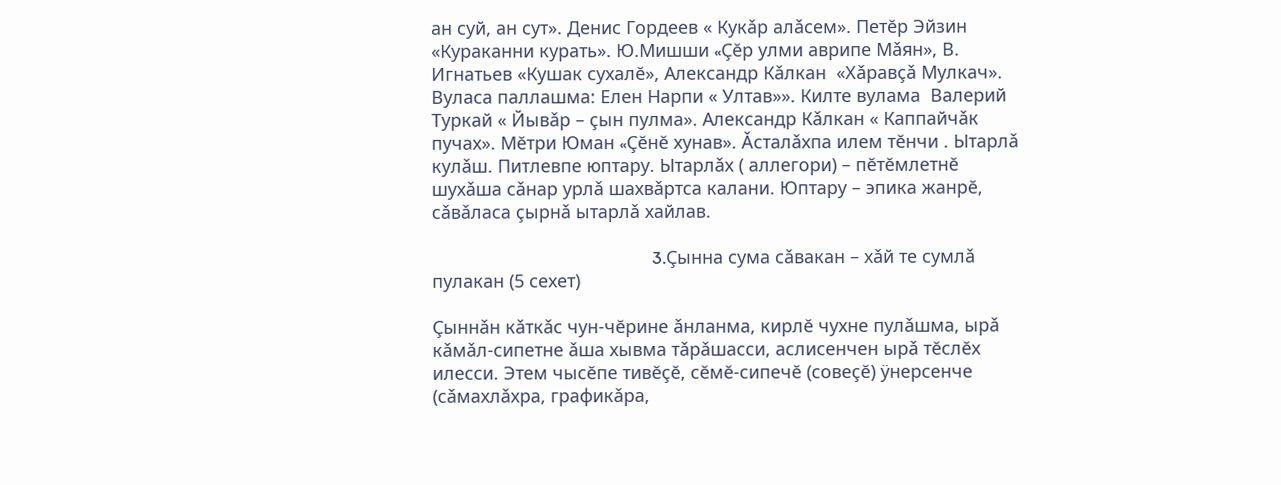ан суй, ан сут». Денис Гордеев « Кукǎр алǎсем». Петĕр Эйзин «Кураканни курать». Ю.Мишши «Çĕр улми аврипе Мǎян», В. Игнатьев «Кушак сухалĕ», Александр Кǎлкан  «Хǎравçǎ Мулкач». Вуласа паллашма: Елен Нарпи « Ултав»». Килте вулама  Валерий Туркай « Йывǎр – çын пулма». Александр Кǎлкан « Каппайчǎк пучах». Мĕтри Юман «Çĕнĕ хунав». Ǎсталǎхпа илем тĕнчи . Ытарлǎ кулǎш. Питлевпе юптару. Ытарлǎх ( аллегори) – пĕтĕмлетнĕ шухǎша сǎнар урлǎ шахвǎртса калани. Юптару – эпика жанрĕ, сǎвǎласа çырнǎ ытарлǎ хайлав.

                                                       3.Çынна сума сǎвакан – хǎй те сумлǎ пулакан (5 сехет)

Çыннǎн кǎткǎс чун-чĕрине ǎнланма, кирлĕ чухне пулǎшма, ырǎ кǎмǎл-сипетне ǎша хывма тǎрǎшасси, аслисенчен ырǎ тĕслĕх илесси. Этем чысĕпе тивĕçĕ, сĕмĕ-сипечĕ (совеçĕ) ÿнерсенче (сǎмахлǎхра, графикǎра,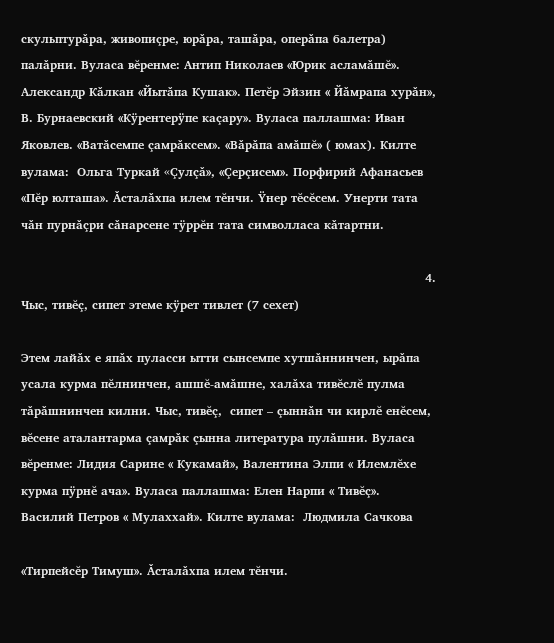скульптурǎра, живопиçре, юрǎра, ташǎра, оперǎпа балетра) палǎрни. Вуласа вĕренме: Антип Николаев «Юрик асламǎшĕ». Александр Кǎлкан «Йытǎпа Кушак». Петĕр Эйзин « Йǎмрапа хурǎн», В. Бурнаевский «Кÿрентерÿпе каçару». Вуласа паллашма: Иван Яковлев. «Ватǎсемпе çамрǎксем». «Вǎрǎпа амǎшĕ» ( юмах). Килте вулама:  Ольга Туркай «Çулçǎ», «Çерçисем». Порфирий Афанасьев «Пĕр юлташа». Ǎсталǎхпа илем тĕнчи. Ÿнер тĕсĕсем. Унерти тата чǎн пурнǎçри сǎнарсене тÿррĕн тата символласа кǎтартни.

                                                                                                     4. Чыс, тивĕç, сипет этеме кÿрет тивлет (7 сехет)

Этем лайǎх е япǎх пуласси ытти сынсемпе хутшǎннинчен, ырǎпа усала курма пĕлнинчен, ашшĕ-амǎшне, халǎха тивĕслĕ пулма тǎрǎшнинчен килни. Чыс, тивĕç,  сипет – çыннǎн чи кирлĕ енĕсем, вĕсене аталантарма çамрǎк çынна литература пулǎшни. Вуласа вĕренме: Лидия Сарине « Кукамай», Валентина Элпи « Илемлĕхе курма пÿрнĕ ача». Вуласа паллашма: Елен Нарпи « Тивĕç». Василий Петров « Мулаххай». Килте вулама:  Людмила Сачкова

«Тирпейсĕр Тимуш». Ǎсталǎхпа илем тĕнчи.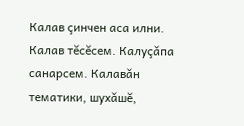Калав çинчен аса илни. Калав тĕсĕсем. Калуçǎпа санарсем. Калавǎн тематики, шухǎшĕ,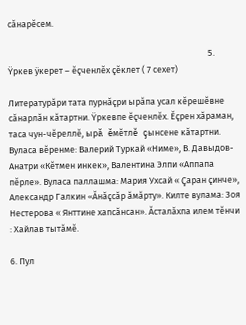сǎнарĕсем.

                                                                                                    5. Ÿркев ÿкерет – ĕçченлĕх çĕклет ( 7 сехет)

Литературǎри тата пурнǎçри ырǎпа усал кĕрешĕвне сǎнарлǎн кǎтартни. Ÿркевпе ĕçченлĕх. Ĕçрен хǎраман, таса чун-чĕреллĕ, ырǎ ĕмĕтлĕ çынсене кǎтартни. Вуласа вĕренме: Валерий Туркай «Ниме», В. Давыдов-Анатри «Кĕтмен инкек», Валентина Элпи «Аппапа пĕрле». Вуласа паллашма: Мария Ухсай « Çаран çинче», Александр Галкин «Ăнǎçсǎр ǎмǎрту». Килте вулама: Зоя Нестерова « Янттине хапсǎнсан». Ăсталǎхпа илем тĕнчи : Хайлав тытǎмĕ.

6. Пул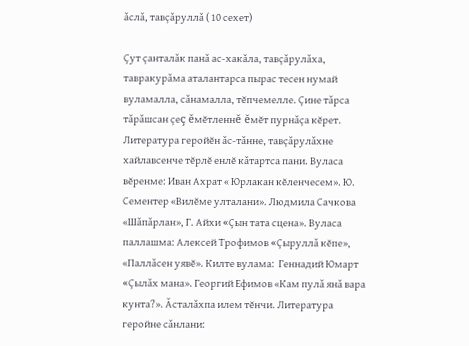ǎслǎ, тавçǎруллǎ ( 10 сехет)

Çут çанталǎк панǎ ас-хакǎла, тавçǎрулǎха, тавракурǎма аталантарса пырас тесен нумай вуламалла, сǎнамалла, тĕпчемелле. Çине тǎрса тǎрǎшсан çеç ĕмĕтленнĕ ĕмĕт пурнǎçа кĕрет. Литература геройĕн ǎс-тǎнне, тавçǎрулǎхне хайлавсенче тĕрлĕ енлĕ кǎтартса пани. Вуласа вĕренме: Иван Ахрат « Юрлакан кĕленчесем». Ю. Сементер «Вилĕме улталани». Людмила Сачкова «Шǎпǎрлан», Г. Айхи «Çын тата сцена». Вуласа паллашма: Алексей Трофимов «Çыруллǎ кĕпе», «Паллǎсен уявĕ». Килте вулама:  Геннадий Юмарт «Çылǎх мана». Георгий Ефимов «Кам пулǎ янǎ вара кунта?». Ǎсталǎхпа илем тĕнчи. Литература геройне сǎнлани: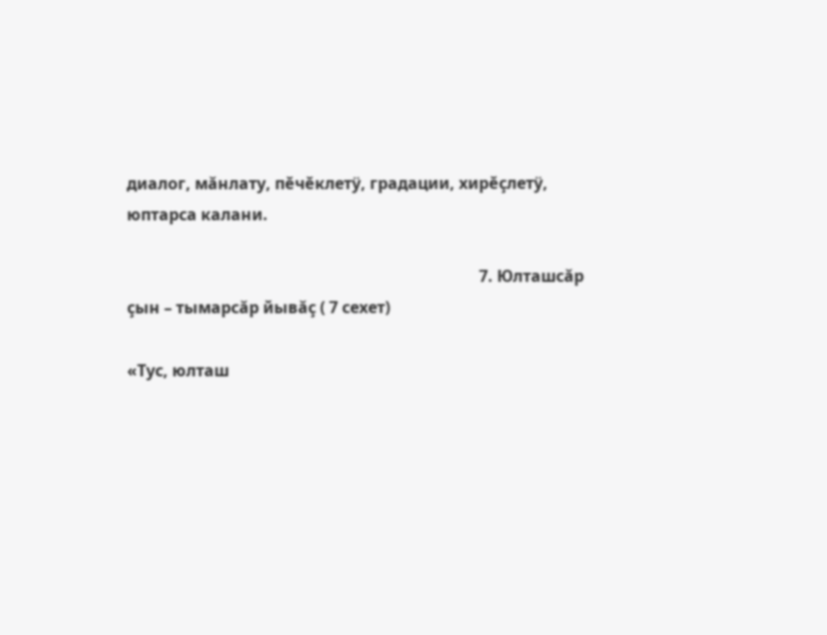диалог, мǎнлату, пĕчĕклетÿ, градации, хирĕçлетÿ, юптарса калани.

                                                                                        7. Юлташсǎр çын – тымарсǎр йывǎç ( 7 сехет)

«Тус, юлташ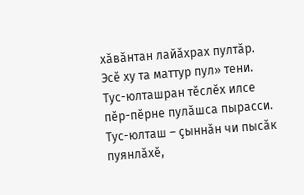хǎвǎнтан лайǎхрах пултǎр. Эсĕ ху та маттур пул» тени. Тус-юлташран тĕслĕх илсе пĕр-пĕрне пулǎшса пырасси. Тус-юлташ – çыннǎн чи пысǎк пуянлǎхĕ,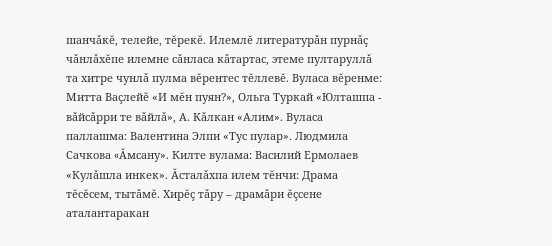шанчǎкĕ, телейе, тĕрекĕ. Илемлĕ литературǎн пурнǎç чǎнлǎхĕпе илемне сǎнласа кǎтартас, этеме пултаруллǎ та хитре чунлǎ пулма вĕрентес тĕллевĕ. Вуласа вĕренме: Митта Ваçлейĕ «И мĕн пуян?», Ольга Туркай «Юлташпа - вǎйсǎрри те вǎйлǎ», А. Кǎлкан «Алим». Вуласа паллашма: Валентина Элпи «Тус пулар». Людмила Сачкова «Ăмсану». Килте вулама: Василий Ермолаев «Кулǎшла инкек». Ăсталǎхпа илем тĕнчи: Драма тĕсĕсем, тытǎмĕ. Хирĕç тǎру – драмǎри ĕçсене аталантаракан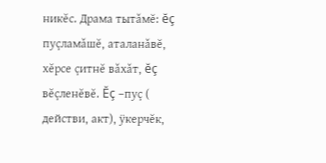никĕс. Драма тытǎмĕ: ĕç пуçламǎшĕ, аталанǎвĕ, хĕрсе çитнĕ вǎхǎт, ĕç вĕçленĕвĕ. Ĕç –пуç ( действи, акт), ÿкерчĕк,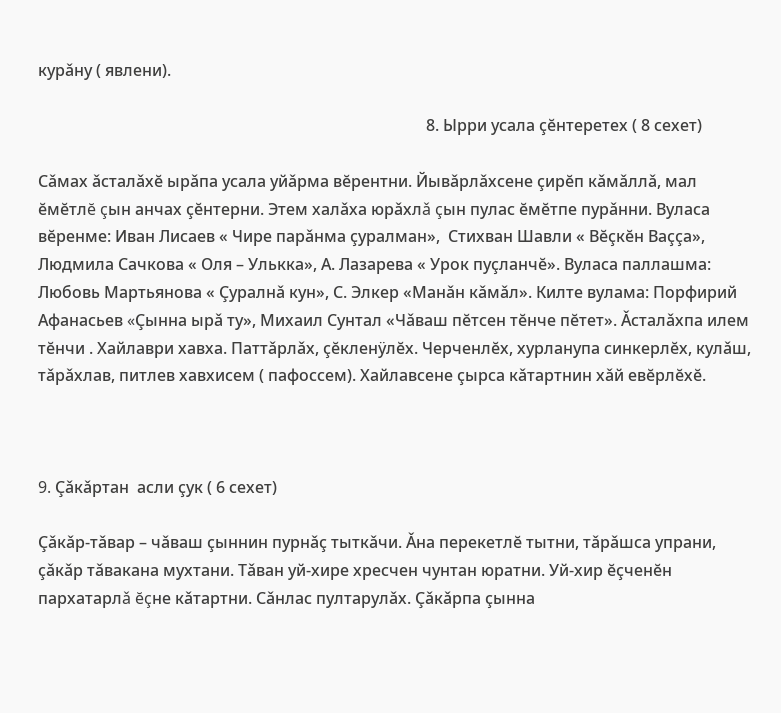курǎну ( явлени).

                                                                                                 8. Ырри усала çĕнтеретех ( 8 сехет)

Сǎмах ǎсталǎхĕ ырǎпа усала уйǎрма вĕрентни. Йывǎрлǎхсене çирĕп кǎмǎллǎ, мал ĕмĕтлĕ çын анчах çĕнтерни. Этем халǎха юрǎхлǎ çын пулас ĕмĕтпе пурǎнни. Вуласа вĕренме: Иван Лисаев « Чире парǎнма çуралман»,  Стихван Шавли « Вĕçкĕн Ваççа», Людмила Сачкова « Оля – Улькка», А. Лазарева « Урок пуçланчĕ». Вуласа паллашма: Любовь Мартьянова « Çуралнǎ кун», С. Элкер «Манǎн кǎмǎл». Килте вулама: Порфирий Афанасьев «Çынна ырǎ ту», Михаил Сунтал «Чǎваш пĕтсен тĕнче пĕтет». Ǎсталǎхпа илем тĕнчи . Хайлаври хавха. Паттǎрлǎх, çĕкленÿлĕх. Черченлĕх, хурланупа синкерлĕх, кулǎш, тǎрǎхлав, питлев хавхисем ( пафоссем). Хайлавсене çырса кǎтартнин хǎй евĕрлĕхĕ.



9. Çǎкǎртан  асли çук ( 6 сехет)

Çǎкǎр-тǎвар – чǎваш çыннин пурнǎç тыткǎчи. Ǎна перекетлĕ тытни, тǎрǎшса упрани, çǎкǎр тǎвакана мухтани. Тǎван уй-хире хресчен чунтан юратни. Уй-хир ĕçченĕн пархатарлǎ ĕçне кǎтартни. Сǎнлас пултарулǎх. Çǎкǎрпа çынна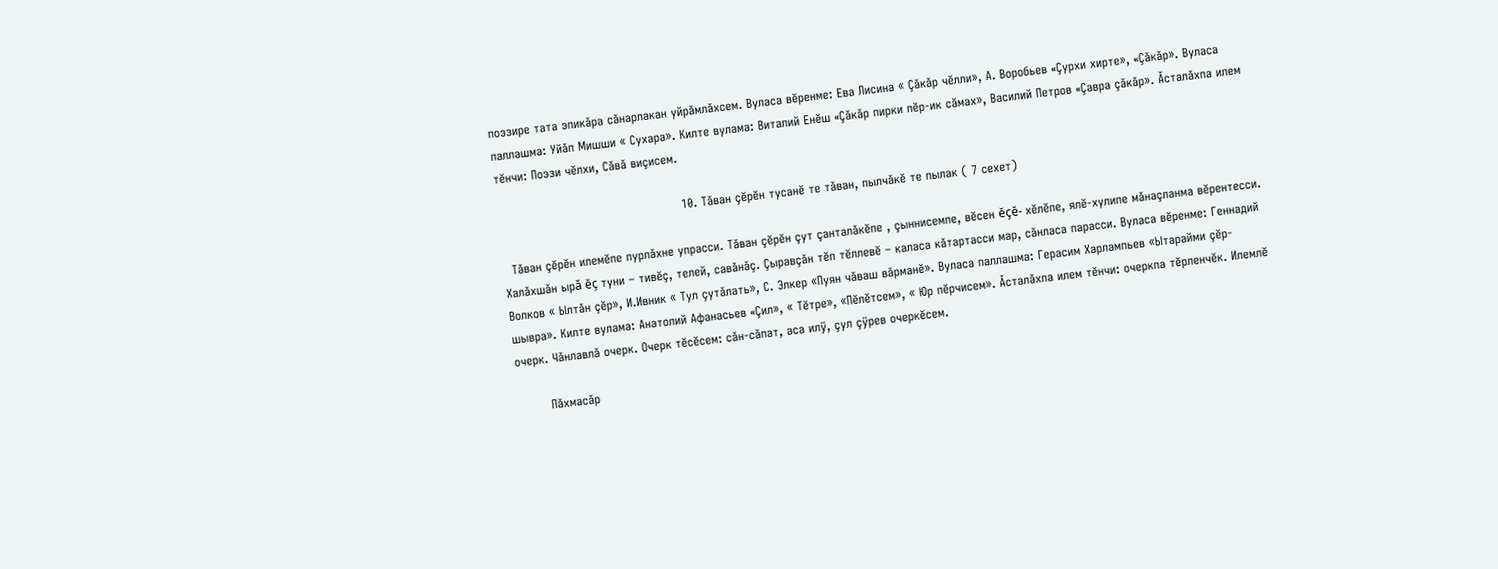поэзире тата эпикǎра сǎнарлакан уйрǎмлǎхсем. Вуласа вĕренме: Ева Лисина « Çǎкǎр чĕлли», А. Воробьев «Çурхи хирте», «Çǎкǎр». Вуласа паллашма: Уйǎп Мишши « Сухара». Килте вулама: Виталий Енĕш «Çǎкǎр пирки пĕр-ик сăмах», Василий Петров «Çавра çǎкǎр». Ǎсталǎхпа илем тĕнчи: Поэзи чĕлхи, Сǎвǎ виçисем.

                                              10. Тǎван çĕрĕн тусанĕ те тǎван, пылчǎкĕ те пылак ( 7 сехет)

  Тǎван çĕрĕн илемĕпе пурлǎхне упрасси. Тǎван çĕрĕн çут çанталǎкĕпе , çыннисемпе, вĕсен ĕçĕ- хĕлĕпе, ялĕ-хулипе мǎнаçланма вĕрентесси.  Халǎхшǎн ырǎ ĕç туни – тивĕç, телей, савǎнǎç. Çыравçǎн тĕп тĕллевĕ – каласа кǎтартасси мар, сǎнласа парасси. Вуласа вĕренме: Геннадий Волков « Ылтǎн çĕр», И.Ивник « Тул çутǎлать», С. Элкер «Пуян чǎваш вǎрманĕ». Вуласа паллашма: Герасим Харлампьев «Ытарайми çĕр-шывра». Килте вулама: Анатолий Афанасьев «Çил», « Тĕтре», «Пĕлĕтсем», « Юр пĕрчисем». Ǎсталǎхпа илем тĕнчи: очеркпа тĕрленчĕк. Илемлĕ очерк. Чǎнлавлǎ очерк. Очерк тĕсĕсем: сǎн-сǎпат, аса илÿ, çул çÿрев очеркĕсем.

        Пǎхмасǎр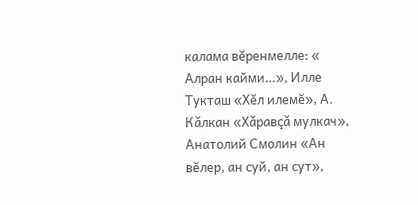калама вĕренмелле: « Алран кайми…», Илле Тукташ «Хĕл илемĕ», А. Кǎлкан «Хǎравçǎ мулкач», Анатолий Смолин «Ан вĕлер, ан суй, ан сут»,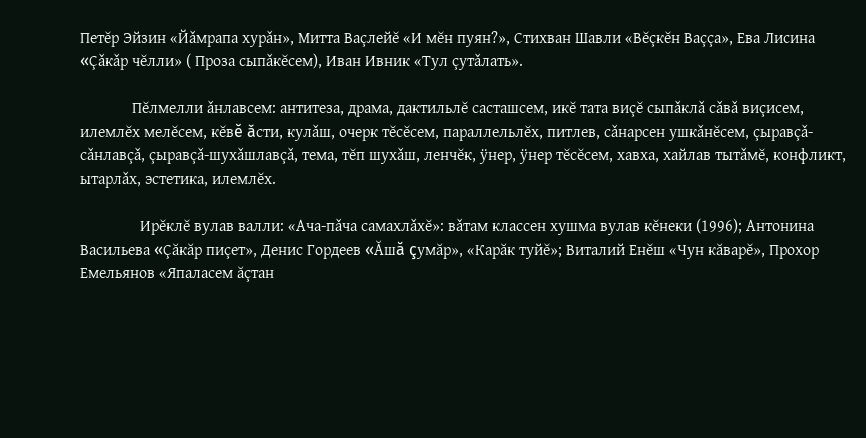Петĕр Эйзин «Йǎмрапа хурǎн», Митта Ваçлейĕ «И мĕн пуян?», Стихван Шавли «Вĕçкĕн Ваççа», Ева Лисина «Çǎкǎр чĕлли» ( Проза сыпǎкĕсем), Иван Ивник «Тул çутǎлать».

             Пĕлмелли ǎнлавсем: антитеза, драма, дактильлĕ састашсем, икĕ тата виçĕ сыпǎклǎ сǎвǎ виçисем, илемлĕх мелĕсем, кĕвĕ ǎсти, кулǎш, очерк тĕсĕсем, параллельлĕх, питлев, сǎнарсен ушкǎнĕсем, çыравçǎ-сǎнлавçǎ, çыравçǎ-шухǎшлавçǎ, тема, тĕп шухǎш, ленчĕк, ÿнер, ÿнер тĕсĕсем, хавха, хайлав тытǎмĕ, конфликт, ытарлǎх, эстетика, илемлĕх.

               Ирĕклĕ вулав валли: «Ача-пǎча самахлǎхĕ»: вǎтам классен хушма вулав кĕнеки (1996); Антонина Васильева «Çăкăр пиçет», Денис Гордеев «Ăшă çумăр», «Карăк туйĕ»; Виталий Енĕш «Чун кăварĕ», Прохор Емельянов «Япаласем ăçтан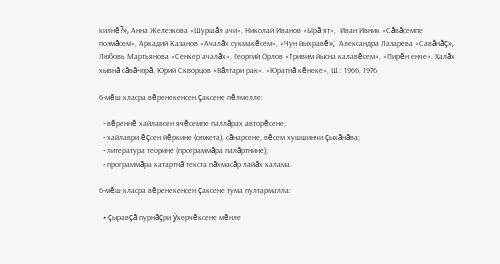килнĕ?», Анна Железкова «Шуршăл ачи», Николай Иванов «Ырă ят»,  Иван Ивник «Сăвăсемпе поэмăсем», Аркадий Казанов «Ачалăх сукмакĕсем», «Чун йыхравĕ»;  Александра Лазарева «Савăнăç», Любовь Мартьянова «Сенкер ачалăх», Георгий Орлов «Тривим йысна калавĕсем», «Пирĕн енче». Халăх хывнă сăвă-юрă. Юрий Скворцов «Вăлтари рак». «Юратнă кĕнеке», Ш.: 1966, 1976

6-мĕш класра вĕренекенсен çаксене пĕлмелле:

  • вĕреннĕ хайлавсен ячĕсемпе паллăрах авторĕсене;
  • хайлаври ĕçсен йĕркине (сюжета), сăнарсене, вĕсем хушшинчи çыхăнăва;
  • литература теорине (программăра палăртнине);
  • программăра катартнă текста пăхмасăр лайăх калама.

6-мĕш класра вĕренекенсен çаксене тума пултармалла:

  • çыравçă пурнăçри ÿкерчĕксене мĕнле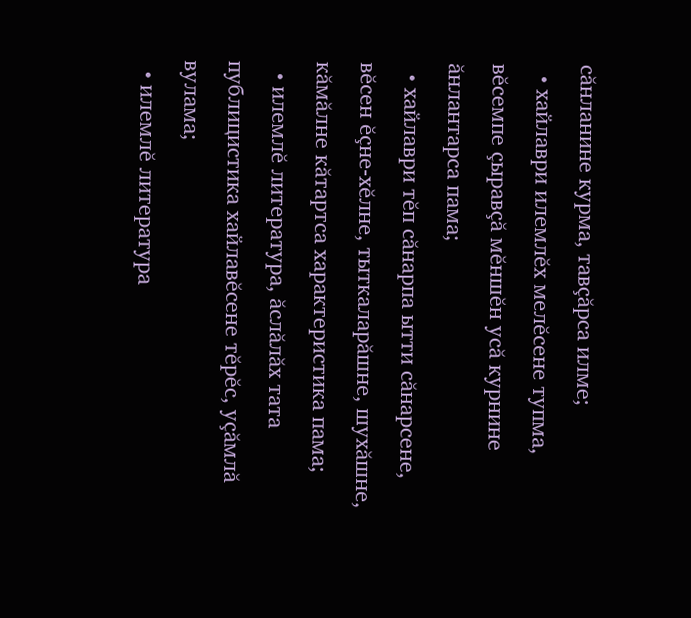сăнланине курма, тавçăрса илме;
  • хайлаври илемлĕх мелĕсене тупма, вĕсемпе çыравçă мĕншĕн усă курнине ăнлантарса пама;
  • хайлаври тĕп сăнарпа ытти сăнарсене, вĕсен ĕçне-хĕлне, тыткаларăшне, шухăшне, кăмăлне кăтартса характеристика пама;
  • илемлĕ литература, ăслăлăх тата публицистика хайлавĕсене тĕрĕс, уçăмлă вулама;
  • илемлĕ литература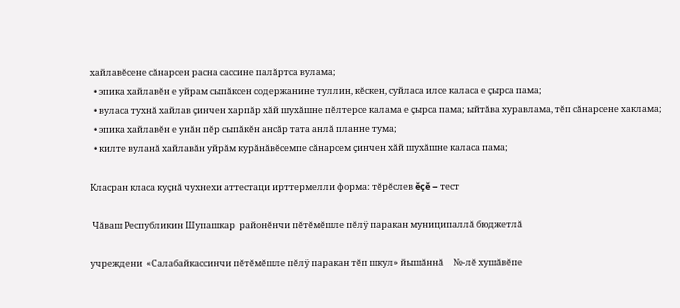хайлавĕсене сăнарсен расна сассине палăртса вулама;
  • эпика хайлавĕн е уйрам сыпăксен содержанине туллин, кĕскен, суйласа илсе каласа е çырса пама;
  • вуласа тухнă хайлав çинчен харпăр хăй шухăшне пĕлтерсе калама е çырса пама; ыйтăва хуравлама, тĕп сăнарсене хаклама;
  • эпика хайлавĕн е унăн пĕр сыпăкĕн ансăр тата анлă планне тума;
  • килте вуланă хайлавăн уйрăм курăнăвĕсемпе сăнарсем çинчен хăй шухăшне каласа пама;

Класран класа куçнă чухнехи аттестаци ирттермелли форма: тĕрĕслев ĕçĕ – тест

 Чăваш Республикин Шупашкар  районĕнчи пĕтĕмĕшле пĕлÿ паракан муниципаллă бюджетлă

учреждени  «Салабайкассинчи пĕтĕмĕшле пĕлÿ паракан тĕп шкул» йышăннă     №-лĕ хушăвĕпе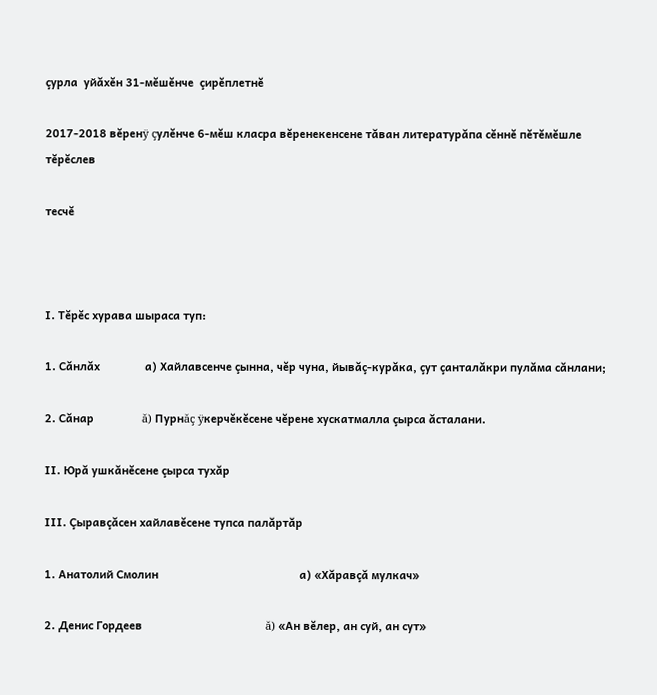çурла  уйăхĕн 31-мĕшĕнче  çирĕплетнĕ

2017-2018 вĕренÿ çулĕнче 6-мĕш класра вĕренекенсене тăван литературăпа сĕннĕ пĕтĕмĕшле тĕрĕслев

тесчĕ



І. Тĕрĕс хурава шыраса туп:

1. Сăнлăх               а) Хайлавсенче çынна, чĕр чуна, йывăç-курăка, çут çанталăкри пулăма сăнлани;

2. Сăнар                ă) Пурнăç ÿкерчĕкĕсене чĕрене хускатмалла çырса ăсталани.

ІІ. Юрă ушкăнĕсене çырса тухăр

ІІІ. Çыравçăсен хайлавĕсене тупса палăртăр

1. Анатолий Смолин                                               а) «Хăравçă мулкач»

2. Денис Гордеев                                         ă) «Ан вĕлер, ан суй, ан сут»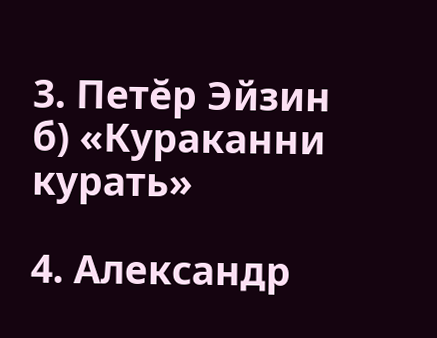3. Петĕр Эйзин                                                      б) «Кураканни курать»

4. Александр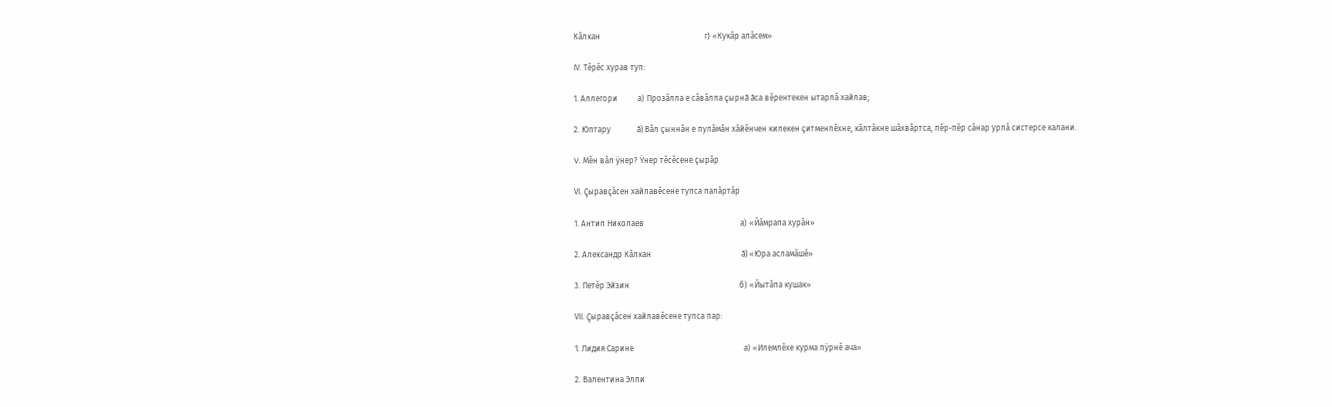Кăлкан                                                    г) «Кукăр алăсем»

ІV. Тĕрĕс хурав туп:

1. Аллегори          а) Прозăлла е сăвăлла çырнă ăса вĕрентекен ытарлă хайлав;

2. Юптару             ă) Вăл çыннăн е пулăмăн хăйĕнчен килекен çитменлĕхне, кăлтăкне шăхвăртса, пĕр-пĕр сăнар урлă систерсе калани.

V. Мĕн вăл ÿнер? Ÿнер тĕсĕсене çырăр

VІ. Çыравçăсен хайлавĕсене тупса палăртăр

1. Антип Николаев                                                а) «Йăмрапа хурăн»

2. Александр Кăлкан                                             ă) «Юра асламăшĕ»

3. Петĕр Эйзин                                                       б) «Йытăпа кушак»

VІІ. Çыравçăсен хайлавĕсене тупса пар:

1. Лидия Сарине                                                       а) «Илемлĕхе курма пÿрнĕ ача»

2. Валентина Элпи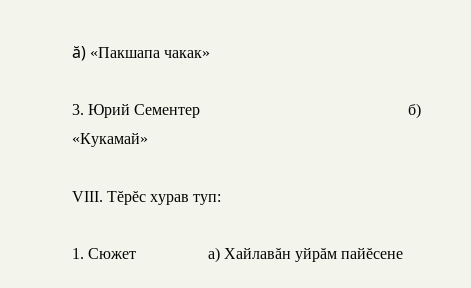ă) «Пакшапа чакак»

3. Юрий Сементер                                                    б) «Кукамай»

VІІІ. Тĕрĕс хурав туп:

1. Сюжет                  а) Хайлавăн уйрăм пайĕсене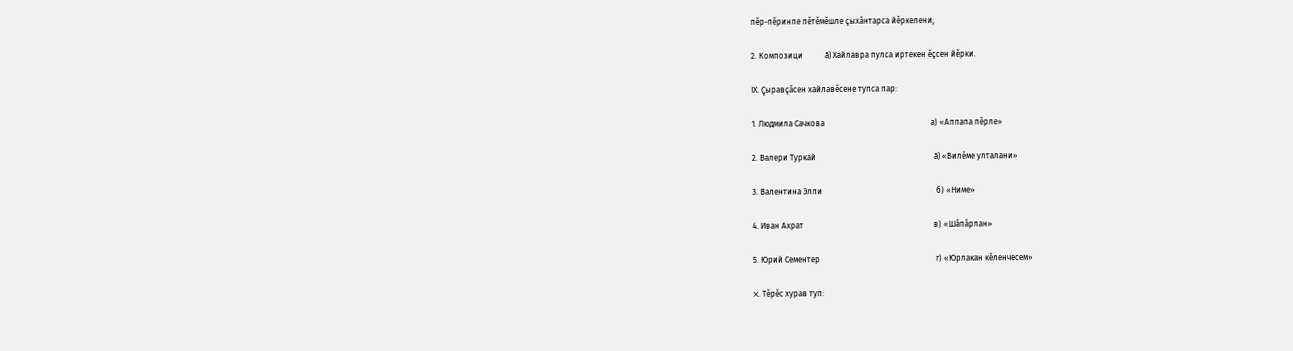пĕр-пĕринпе пĕтĕмĕшле çыхăнтарса йĕркелени;

2. Композици           ă) Хайлавра пулса иртекен ĕçсен йĕрки.

ІX. Çыравçăсен хайлавĕсене тупса пар:

1. Людмила Сачкова                                                     а) «Аппапа пĕрле»

2. Валери Туркай                                                           ă) «Вилĕме улталани»

3. Валентина Элпи                                                         б) «Ниме»

4. Иван Ахрат                                                                 в) «Шăпăрлан»

5. Юрий Сементер                                                          г) «Юрлакан кĕленчесем»

X. Тĕрĕс хурав туп: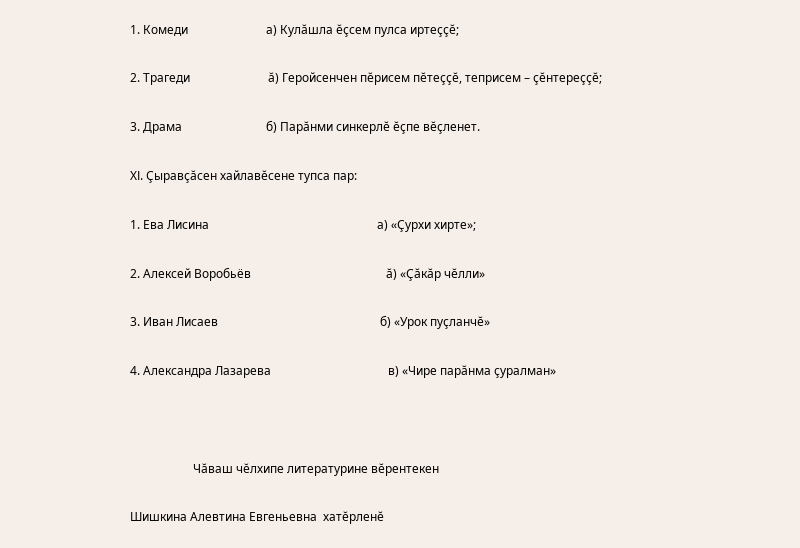1. Комеди                          а) Кулăшла ĕçсем пулса иртеççĕ;

2. Трагеди                          ă) Геройсенчен пĕрисем пĕтеççĕ, теприсем – çĕнтереççĕ;

3. Драма                            б) Парăнми синкерлĕ ĕçпе вĕçленет.

XІ. Çыравçăсен хайлавĕсене тупса пар:

1. Ева Лисина                                                        а) «Çурхи хирте»;

2. Алексей Воробьёв                                             ă) «Çăкăр чĕлли»

3. Иван Лисаев                                                      б) «Урок пуçланчĕ»

4. Александра Лазарева                                       в) «Чире парăнма çуралман»



                     Чăваш чĕлхипе литературине вĕрентекен

Шишкина Алевтина Евгеньевна  хатĕрленĕ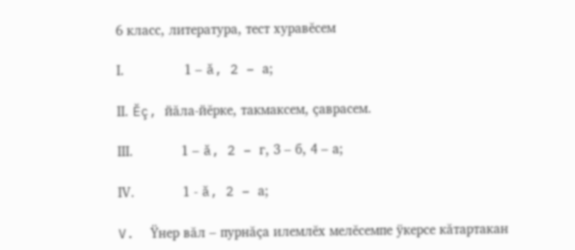6 класс, литература, тест хуравĕсем

І.               1 – ă, 2 – а;

ІІ. Ĕç, йăла-йĕрке, такмаксем, çаврасем.

ІІІ.            1 – ă, 2 – г, 3 – б, 4 – а;

ІV.            1 - ă, 2 – а;

V.  Ÿнер вăл – пурнăçа илемлĕх мелĕсемпе ÿкерсе кăтартакан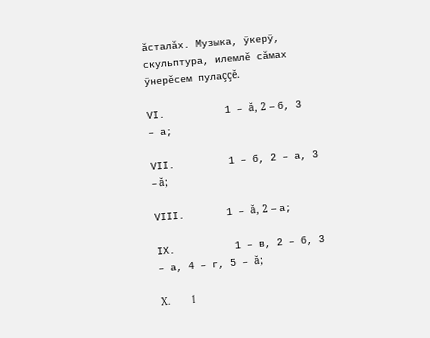ăсталăх. Музыка, ÿкерÿ, скульптура, илемлĕ сăмах ÿнерĕсем пулаççĕ.

VІ.          1 – ă, 2 – б, 3 – а;

VІІ.         1 – б, 2 – а, 3 – ă;

VІІІ.       1 – ă, 2 – а;

ІX.          1 – в, 2 – б, 3 – а, 4 – г, 5 – ă;

X.           1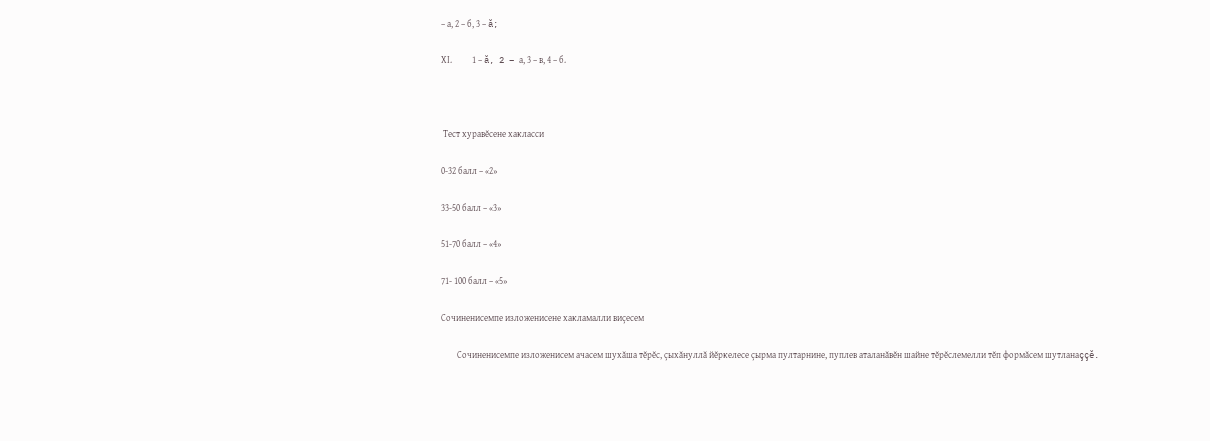– а, 2 – б, 3 – ă;

XІ.          1 – ă, 2 – а, 3 – в, 4 – б.



 Тест хуравĕсене хакласси

0-32 балл – «2»

33-50 балл – «3»

51-70 балл – «4»

71- 100 балл – «5»

Сочиненисемпе изложенисене хакламалли виçесем

        Сочиненисемпе изложенисем ачасем шухăша тĕрĕс, çыхăнуллă йĕркелесе çырма пултарнине, пуплев аталанăвĕн шайне тĕрĕслемелли тĕп формăсем шутланаççĕ.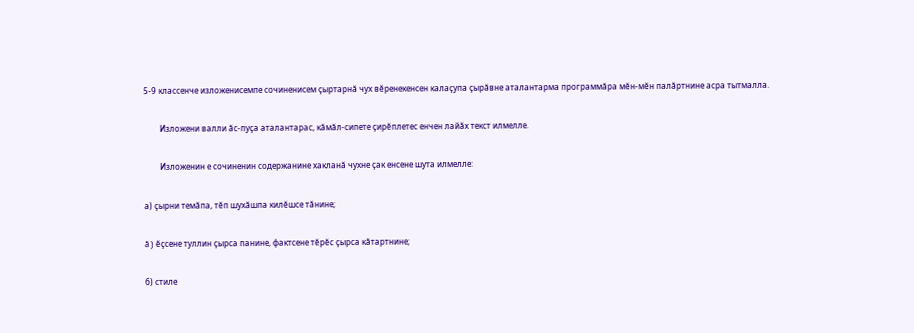5-9 классенче изложенисемпе сочиненисем çыртарнă чух вĕренекенсен калаçупа çырăвне аталантарма программăра мĕн-мĕн палăртнине асра тытмалла.

        Изложени валли ăс-пуçа аталантарас, кăмăл-сипете çирĕплетес енчен лайăх текст илмелле.

        Изложенин е сочиненин содержанине хакланă чухне çак енсене шута илмелле:

а) çырни темăпа, тĕп шухăшпа килĕшсе тăнине;

ă ) ĕçсене туллин çырса панине, фактсене тĕрĕс çырса кăтартнине;

б) стиле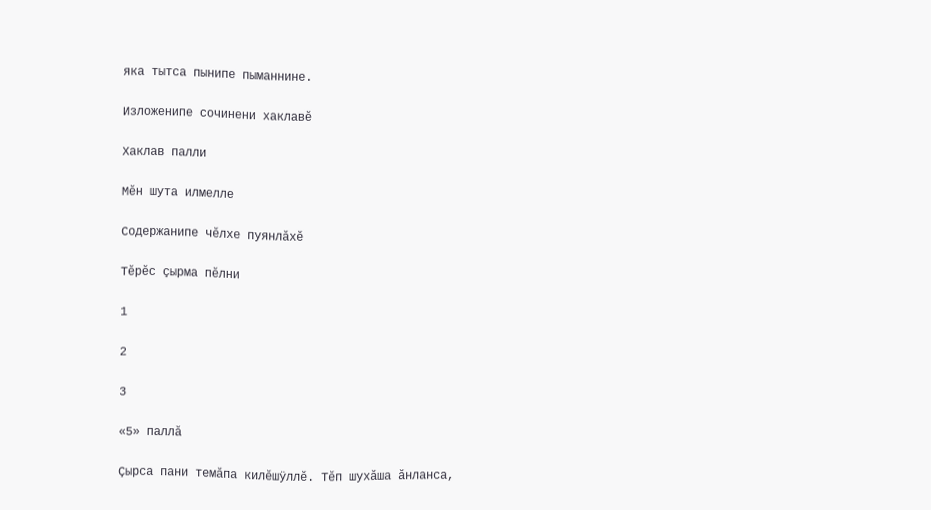яка тытса пынипе пыманнине.

Изложенипе сочинени хаклавĕ

Хаклав палли

Мĕн шута илмелле

Содержанипе чĕлхе пуянлăхĕ

Тĕрĕс çырма пĕлни

1

2

3

«5» паллă

Çырса пани темăпа килĕшÿллĕ. Тĕп шухăша ăнланса,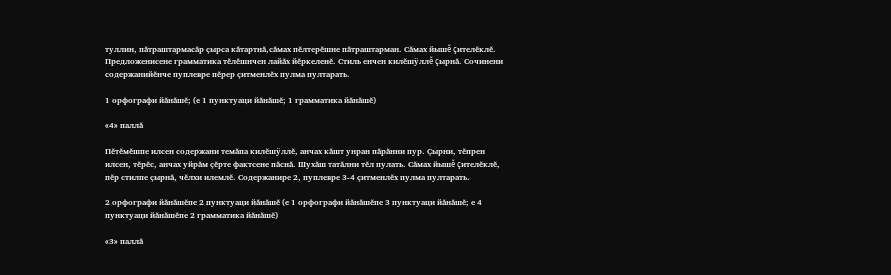туллин, пăтраштармасăр çырса кăтартнă,сăмах пĕлтерĕшне пăтраштарман. Сăмах йышĕ çителĕклĕ. Предложенисене грамматика тĕлĕшнчен лайăх йĕркеленĕ. Стиль енчен килĕшÿллĕ çырнă. Сочинени содержанийĕнче пуплевре пĕрер çитменлĕх пулма пултарать.

1 орфографи йăнăшĕ; (е 1 пунктуаци йăнăшĕ; 1 грамматика йăнăшĕ)

«4» паллă

Пĕтĕмĕшпе илсен содержани темăпа килĕшÿллĕ, анчах кăшт унран пăрăнни пур. Çырни, тĕпрен илсен, тĕрĕс, анчах уйрăм çĕрте фактсене пăснă. Шухăш татăлни тĕл пулать. Сăмах йышĕ çителĕклĕ, пĕр стилпе çырнă, чĕлхи илемлĕ. Содержанире 2, пуплевре 3-4 çитменлĕх пулма пултарать.

2 орфографи йăнăшĕпе 2 пунктуаци йăнăшĕ (е 1 орфографи йăнăшĕпе 3 пунктуаци йăнăшĕ; е 4 пунктуаци йăнăшĕпе 2 грамматика йăнăшĕ)

«3» паллă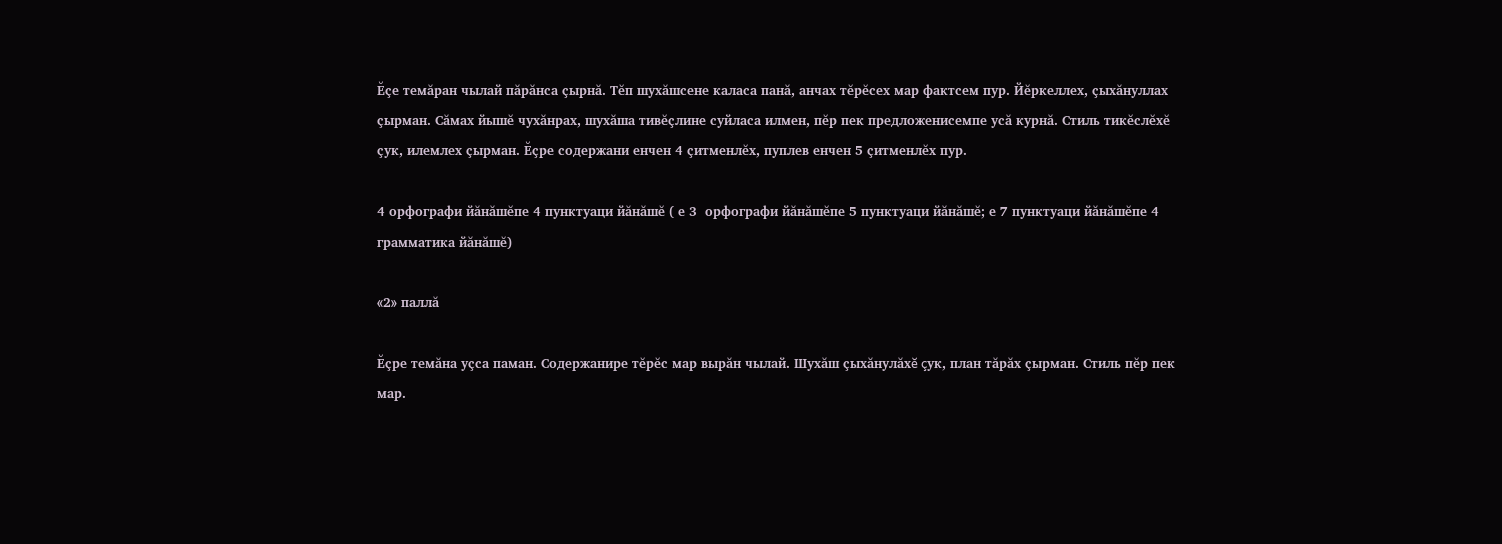Ĕçе темăран чылай пăрăнса çырнă. Тĕп шухăшсене каласа панă, анчах тĕрĕсех мар фактсем пур. Йĕркеллех, çыхăнуллах çырман. Сăмах йышĕ чухăнрах, шухăша тивĕçлине суйласа илмен, пĕр пек предложенисемпе усă курнă. Стиль тикĕслĕхĕ çук, илемлех çырман. Ĕçре содержани енчен 4 çитменлĕх, пуплев енчен 5 çитменлĕх пур.

4 орфографи йăнăшĕпе 4 пунктуаци йăнăшĕ ( е 3  орфографи йăнăшĕпе 5 пунктуаци йăнăшĕ; е 7 пунктуаци йăнăшĕпе 4 грамматика йăнăшĕ)

«2» паллă

Ĕçре темăна уçса паман. Содержанире тĕрĕс мар вырăн чылай. Шухăш çыхăнулăхĕ çук, план тăрăх çырман. Стиль пĕр пек мар.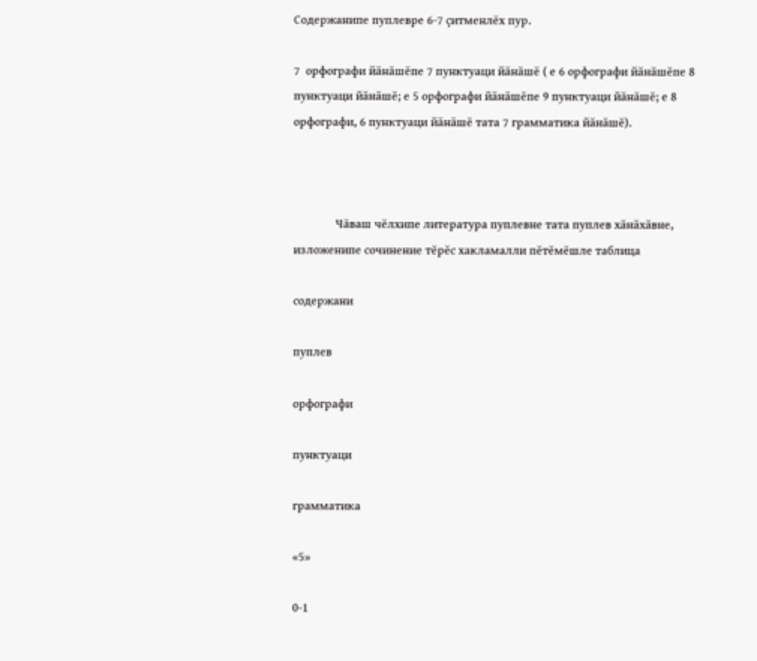Содержанипе пуплевре 6-7 çитменлĕх пур.

7  орфографи йăнăшĕпе 7 пунктуаци йăнăшĕ ( е 6 орфографи йăнăшĕпе 8 пунктуаци йăнăшĕ; е 5 орфографи йăнăшĕпе 9 пунктуаци йăнăшĕ; е 8 орфографи, 6 пунктуаци йăнăшĕ тата 7 грамматика йăнăшĕ).



              Чăваш чĕлхипе литература пуплевне тата пуплев хăнăхăвне, изложенипе сочинение тĕрĕс хакламалли пĕтĕмĕшле таблица

содержани

пуплев

орфографи

пунктуаци

грамматика

«5»

0-1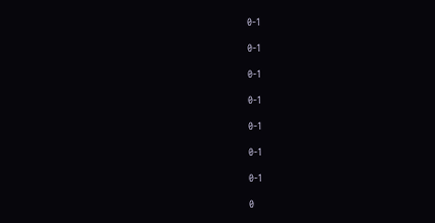0-1

0-1

0-1

0-1

0-1

0-1

0-1

0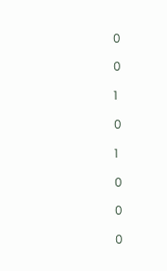0

0

1

0

1

0

0

0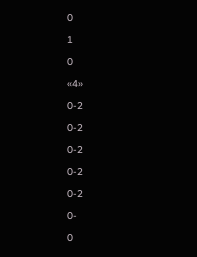0

1

0

«4»

0-2

0-2

0-2

0-2

0-2

0-

0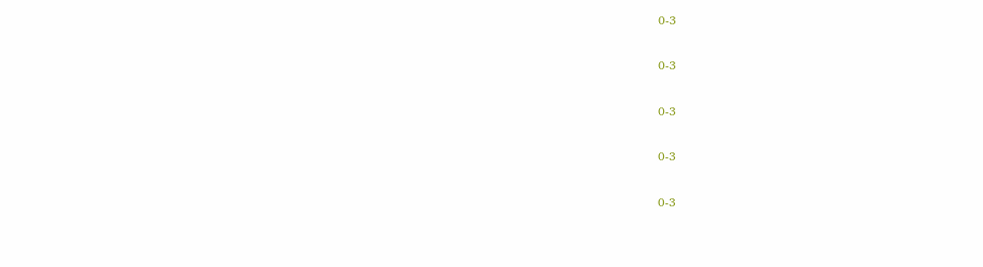0-3

0-3

0-3

0-3

0-3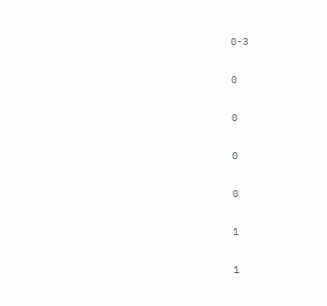0-3

0

0

0

0

1

1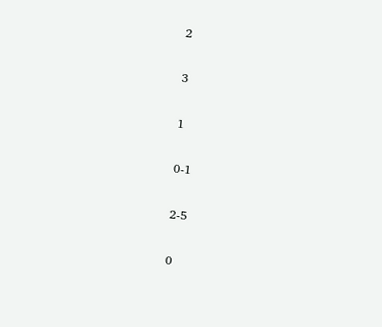2

3

1

0-1

2-5

0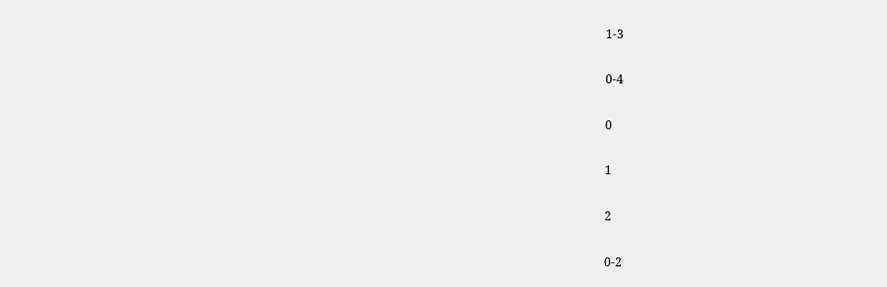1-3

0-4

0

1

2

0-2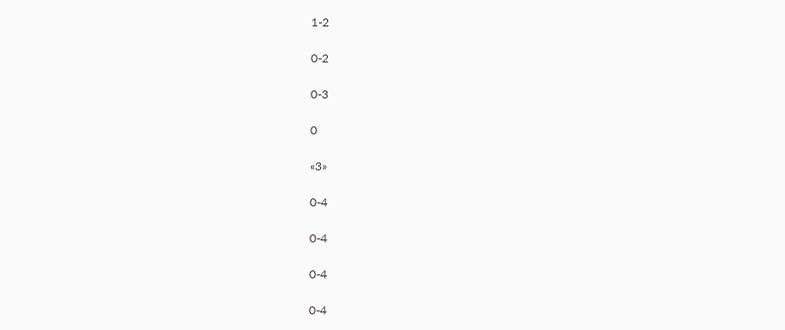1-2

0-2

0-3

0

«3»

0-4

0-4

0-4

0-4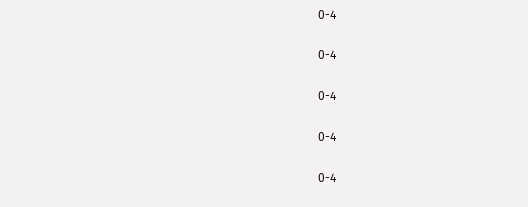0-4

0-4

0-4

0-4

0-4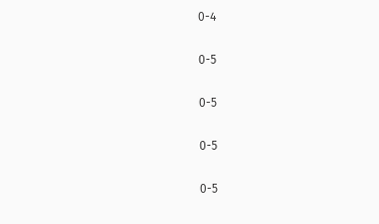0-4

0-5

0-5

0-5

0-5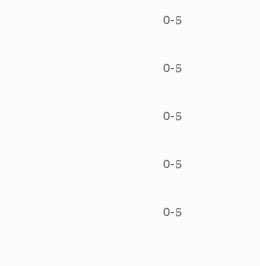0-5

0-5

0-5

0-5

0-5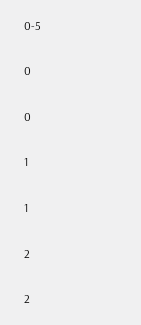0-5

0

0

1

1

2

2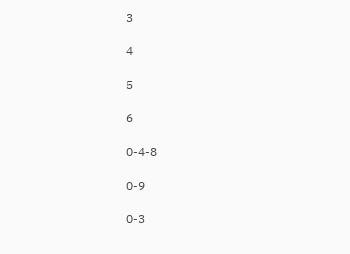3

4

5

6

0-4-8

0-9

0-3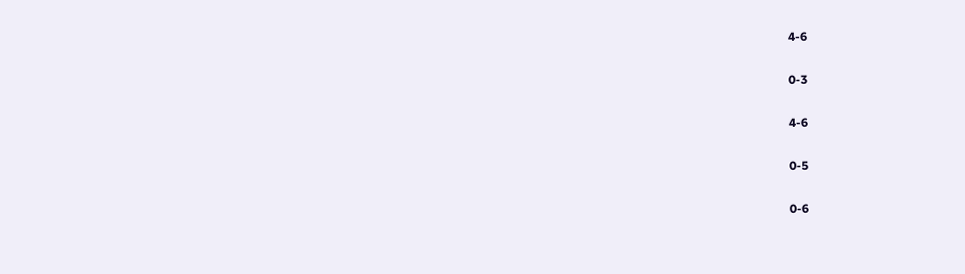4-6

0-3

4-6

0-5

0-6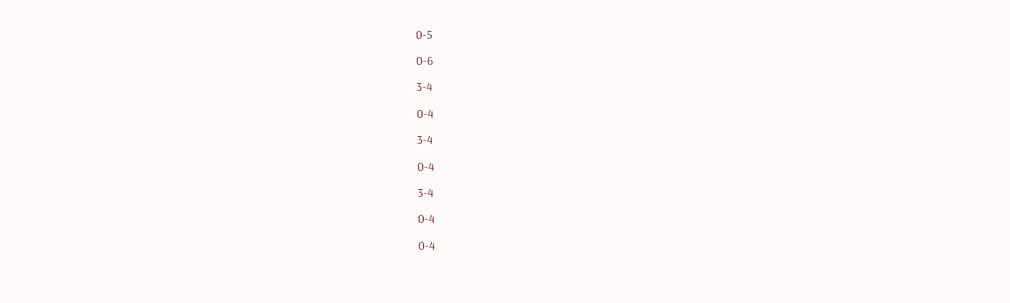0-5

0-6

3-4

0-4

3-4

0-4

3-4

0-4

0-4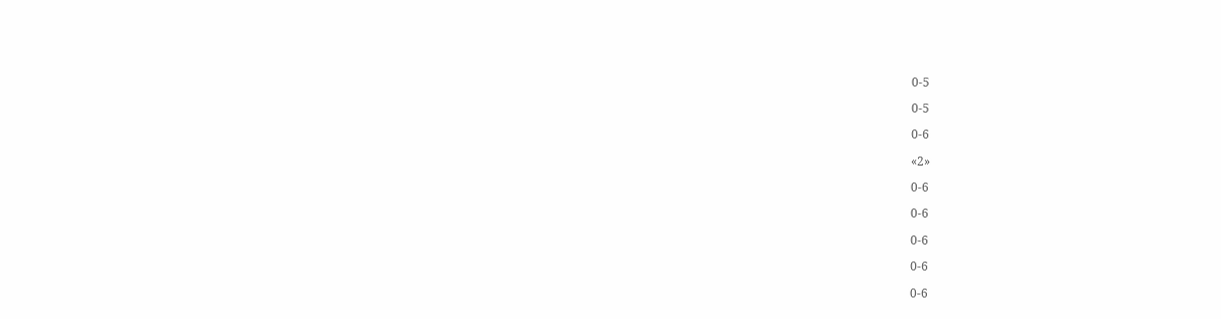0-5

0-5

0-6

«2»

0-6

0-6

0-6

0-6

0-6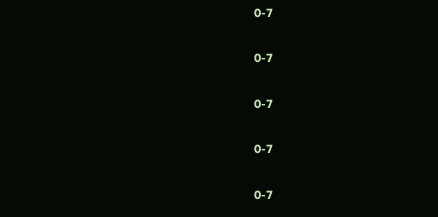0-7

0-7

0-7

0-7

0-7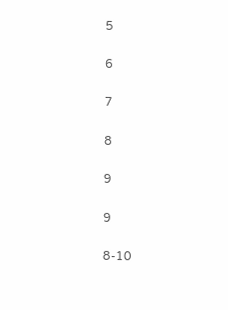5

6

7

8

9

9

8-10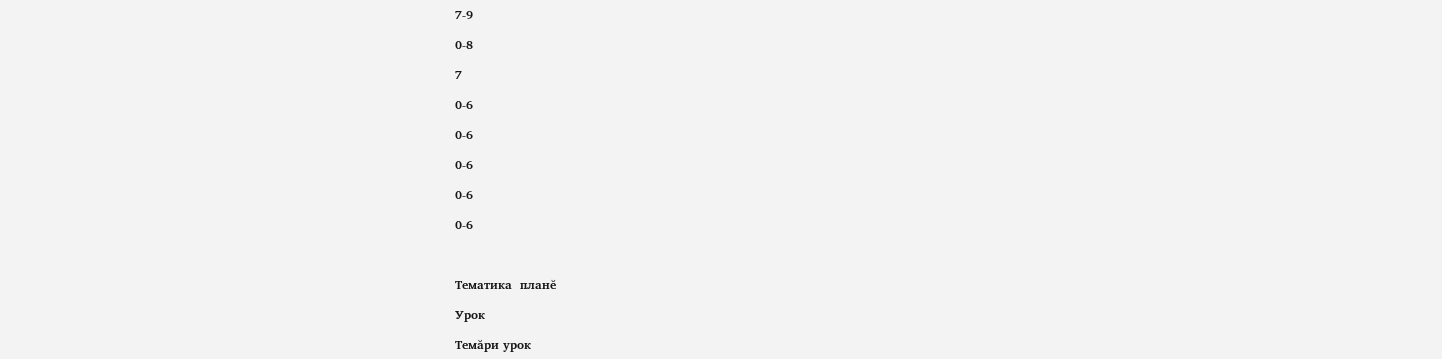7-9

0-8

7

0-6

0-6

0-6

0-6

0-6



Тематика  планĕ

Урок

Темăри урок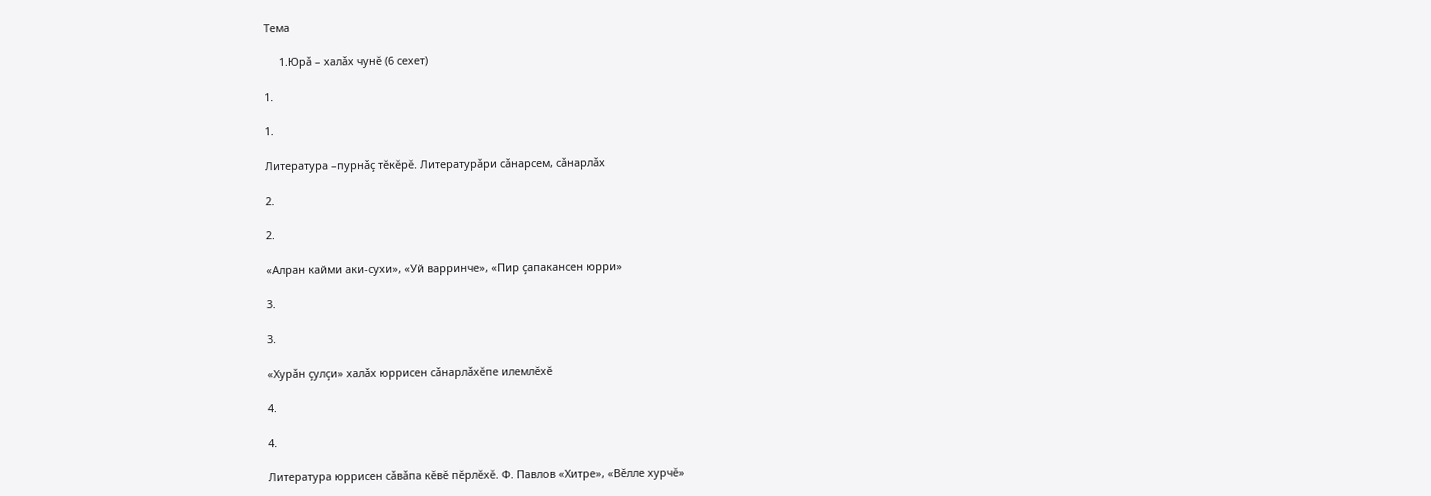Тема

     1.Юрǎ – халǎх чунĕ (6 сехет)

1.

1.

Литература –пурнǎç тĕкĕрĕ. Литературǎри сǎнарсем, сǎнарлǎх

2.

2.

«Алран кайми аки-сухи», «Уй варринче», «Пир çапакансен юрри»

3.

3.

«Хурǎн çулçи» халǎх юррисен сǎнарлǎхĕпе илемлĕхĕ

4.

4.

Литература юррисен сǎвǎпа кĕвĕ пĕрлĕхĕ. Ф. Павлов «Хитре», «Вĕлле хурчĕ»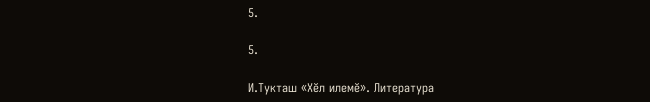5.

5.

И.Тукташ «Хĕл илемĕ». Литература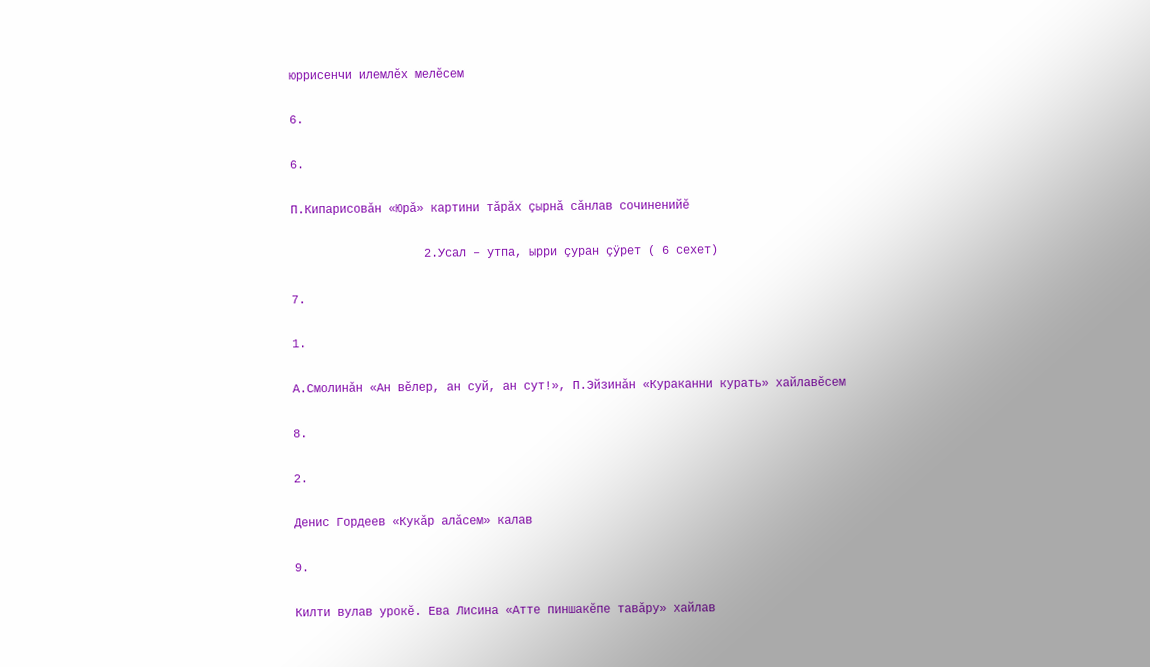юррисенчи илемлĕх мелĕсем

6.

6.

П.Кипарисовǎн «Юрǎ» картини тǎрǎх çырнǎ сǎнлав сочиненийĕ

                   2.Усал – утпа, ырри çуран çÿрет ( 6 сехет)

7.

1.

А.Смолинǎн «Ан вĕлер, ан суй, ан сут!», П.Эйзинǎн «Кураканни курать» хайлавĕсем

8.

2.

Денис Гордеев «Кукǎр алǎсем» калав

9.

Килти вулав урокĕ. Ева Лисина «Атте пиншакĕпе тавǎру» хайлав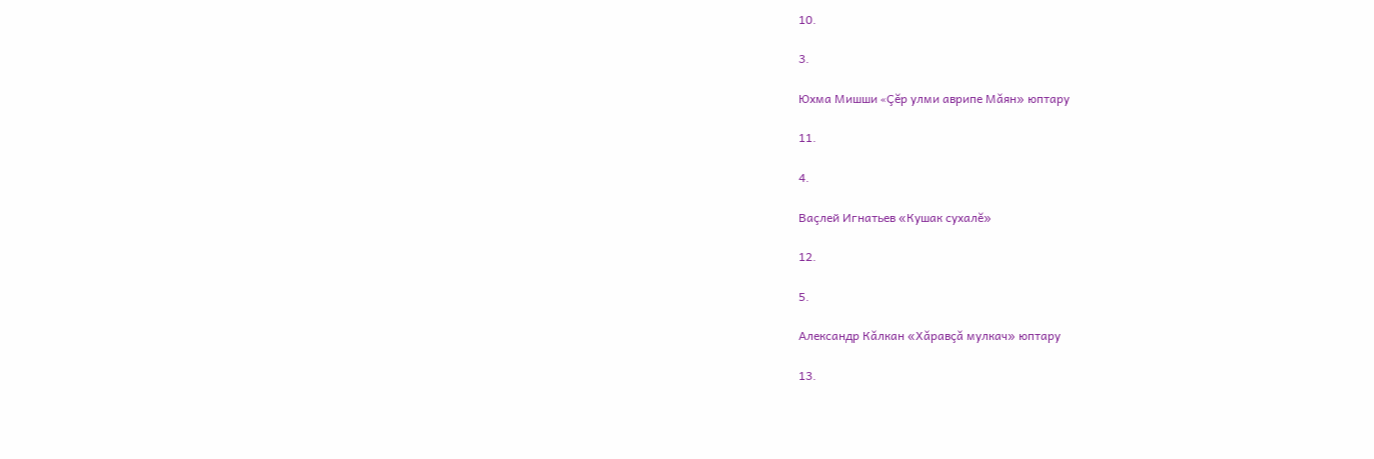10.

3.

Юхма Мишши «Çĕр улми аврипе Мǎян» юптару

11.

4.

Ваçлей Игнатьев «Кушак сухалĕ»

12.

5.

Александр Кǎлкан «Хǎравçǎ мулкач» юптару

13.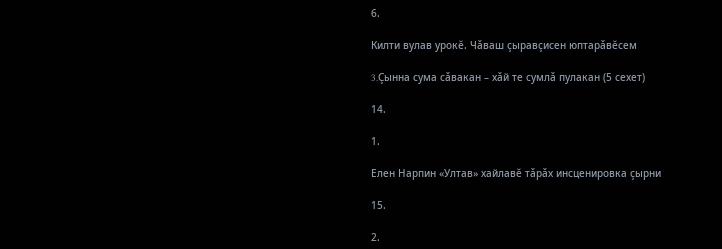6.

Килти вулав урокĕ. Чǎваш çыравçисен юптарǎвĕсем

3.Çынна сума сǎвакан – хǎй те сумлǎ пулакан (5 сехет)

14.

1.

Елен Нарпин «Ултав» хайлавĕ тǎрǎх инсценировка çырни

15.

2.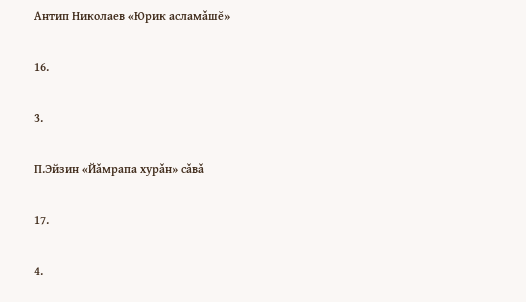Антип Николаев «Юрик асламǎшĕ»

16.

3.

П.Эйзин «Йǎмрапа хурǎн» сǎвǎ

17.

4.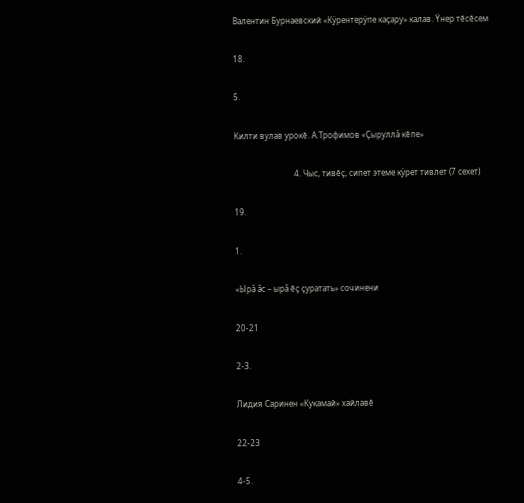Валентин Бурнаевский «Кÿрентерÿпе каçару» калав. Ϋнер тĕсĕсем

18.

5.

Килти вулав урокĕ. А.Трофимов «Çыруллǎ кĕпе»

                              4. Чыс, тивĕç, сипет этеме кÿрет тивлет (7 сехет)

19.

1.

«Ырǎ ǎс – ырǎ ĕç çуратать» сочинени

20-21

2-3.

Лидия Саринен «Кукамай» хайлавĕ

22-23

4-5.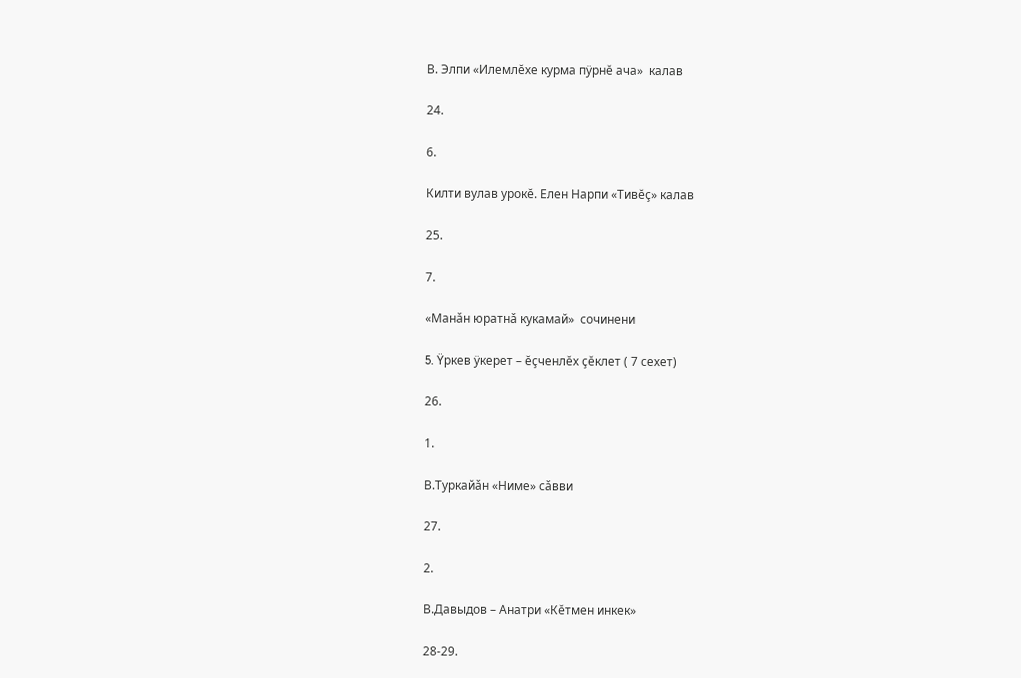В. Элпи «Илемлĕхе курма пÿрнĕ ача»  калав

24.

6.

Килти вулав урокĕ. Елен Нарпи «Тивĕç» калав

25.

7.

«Манǎн юратнǎ кукамай»  сочинени

5. Ÿркев ÿкерет – ĕçченлĕх çĕклет ( 7 сехет)

26.

1.

В.Туркайǎн «Ниме» сǎвви

27.

2.

В.Давыдов – Анатри «Кĕтмен инкек»

28-29.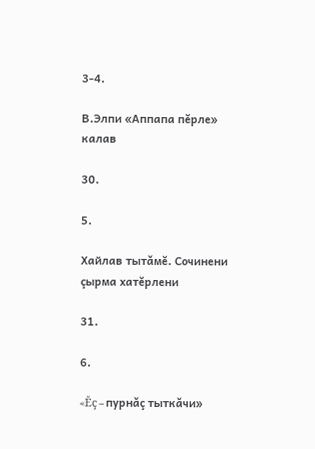3-4.

В.Элпи «Аппапа пĕрле» калав

30.

5.

Хайлав тытǎмĕ. Сочинени çырма хатĕрлени

31.

6.

«Ĕç – пурнǎç тыткǎчи»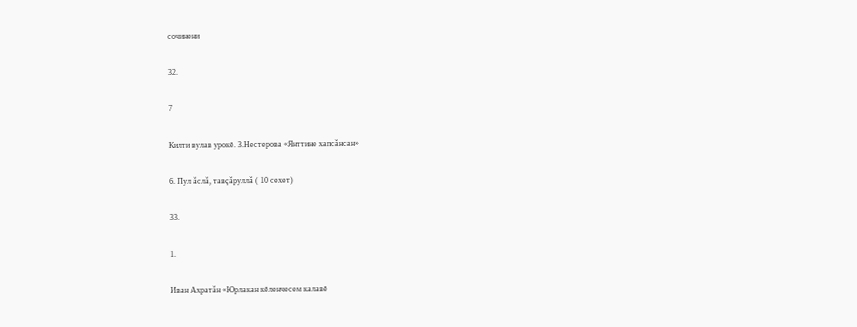сочинени

32.

7

Килти вулав урокĕ. З.Нестерова «Янттине хапсǎнсан»

6. Пул ǎслǎ, тавçǎруллǎ ( 10 сехет)

33.

1.

Иван Ахратǎн «Юрлакан кĕленчесем калавĕ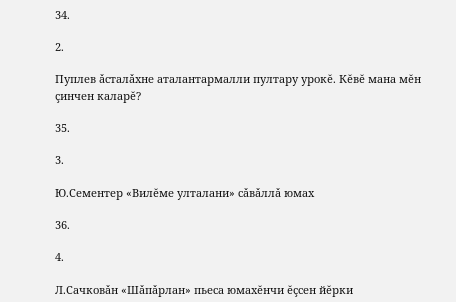34.

2.

Пуплев ǎсталǎхне аталантармалли пултару урокĕ. Кĕвĕ мана мĕн çинчен каларĕ?

35.

3.

Ю.Сементер «Вилĕме улталани» сǎвǎллǎ юмах

36.

4.

Л.Сачковǎн «Шǎпǎрлан» пьеса юмахĕнчи ĕçсен йĕрки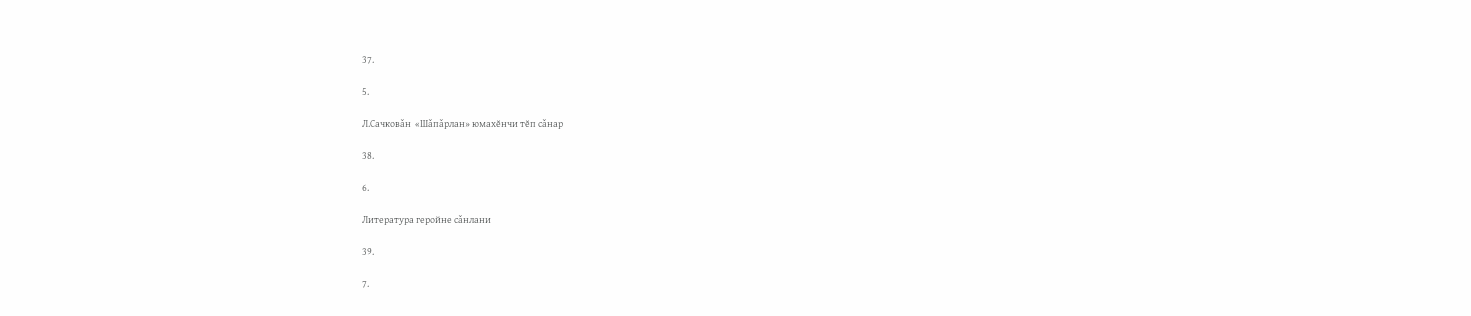37.

5.

Л.Сачковǎн  «Шǎпǎрлан» юмахĕнчи тĕп сǎнар

38.

6.

Литература геройне сǎнлани

39.

7.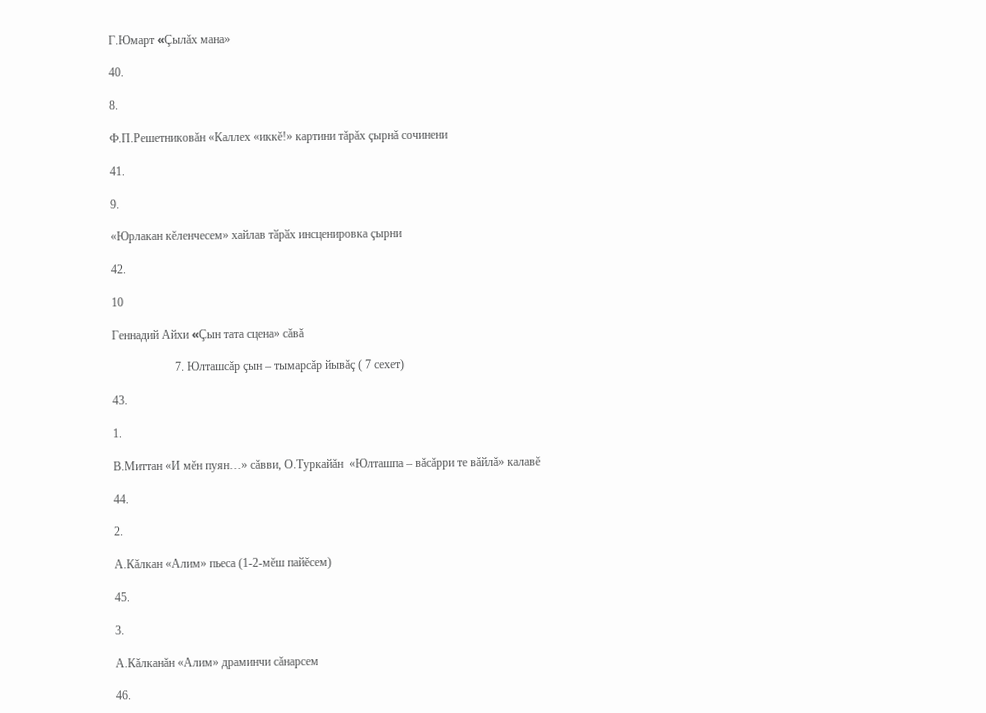Г.Юмарт «Çылǎх мана»

40.

8.

Ф.П.Решетниковǎн «Каллех «иккĕ!» картини тǎрǎх çырнǎ сочинени

41.

9.

«Юрлакан кĕленчесем» хайлав тӑрӑх инсценировка çырни

42.

10

Геннадий Айхи «Çын тата сцена» сǎвǎ

                     7. Юлташсǎр çын – тымарсǎр йывǎç ( 7 сехет)

43.

1.

В.Миттан «И мĕн пуян…» сǎвви, О.Туркайǎн  «Юлташпа – вǎсǎрри те вǎйлǎ» калавĕ

44.

2.

А.Кǎлкан «Алим» пьеса (1-2-мĕш пайĕсем)

45.

3.

А.Кǎлканǎн «Алим» драминчи сǎнарсем

46.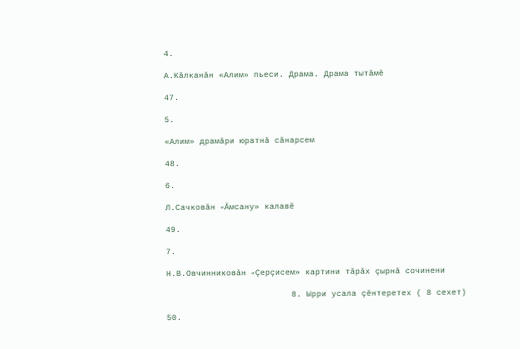4.

А.Кǎлканǎн «Алим» пьеси. Драма. Драма тытǎмĕ

47.

5.

«Алим» драмǎри юратнǎ сǎнарсем

48.

6.

Л.Сачковǎн «Ăмсану» калавĕ

49.

7.

Н.В.Овчинниковǎн «Çерçисем» картини тǎрǎх çырнǎ сочинени

                         8. Ырри усала çĕнтеретех ( 8 сехет)

50.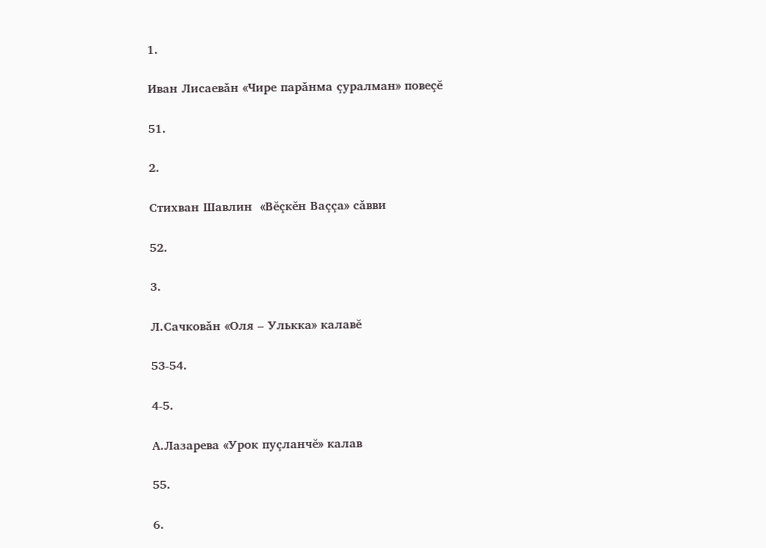1.

Иван Лисаевǎн «Чире парǎнма çуралман» повеçĕ

51.

2.

Стихван Шавлин  «Вĕçкĕн Ваççа» сǎвви

52.

3.

Л.Сачковǎн «Оля – Улькка» калавĕ

53-54.

4-5.

А.Лазарева «Урок пуçланчĕ» калав

55.

6.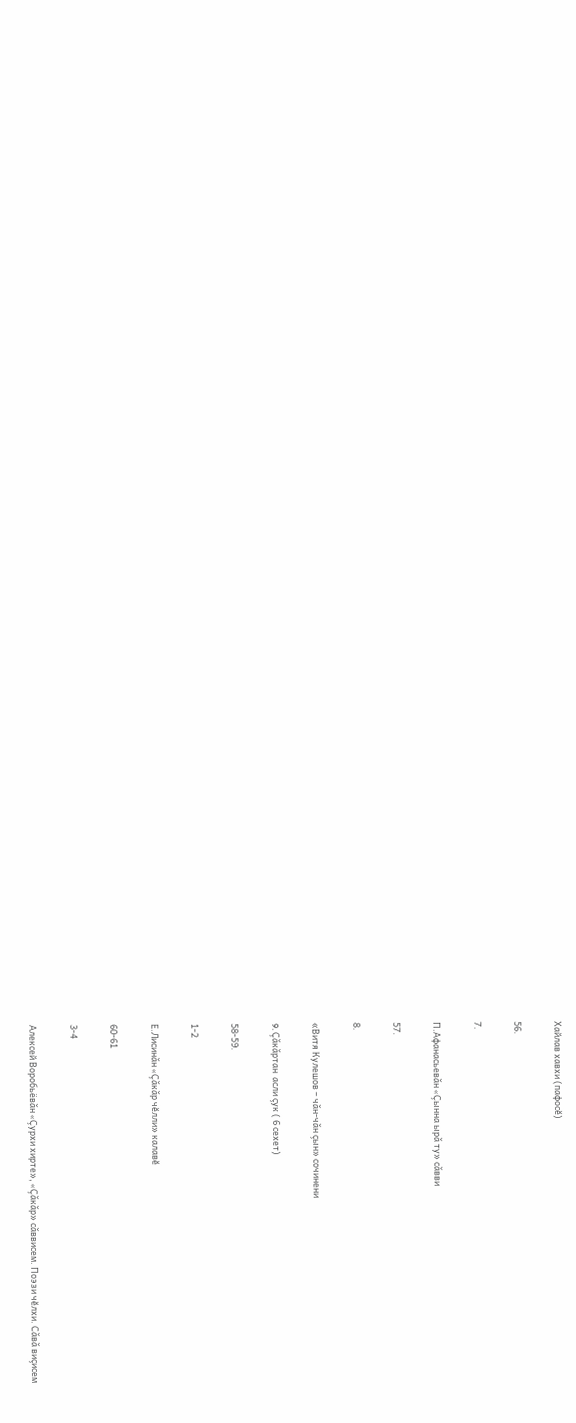Хайлав хавхи (пафосĕ)

56.

7.

П.Афанасьевǎн «Çынна ырǎ ту» сǎвви

57.

8.

«Витя Кулешов – чǎн-чǎн çын» сочинени

9. Çǎкǎртан  асли çук ( 6 сехет)

58-59.

1-2

Е.Лисинǎн «Çǎкǎр чĕлли» калавĕ

60-61

3-4

Алексей Воробьёвǎн «Çурхи хирте», «Çǎкǎр» сǎввисем. Поэзи чĕлхи. Сǎвǎ виçисем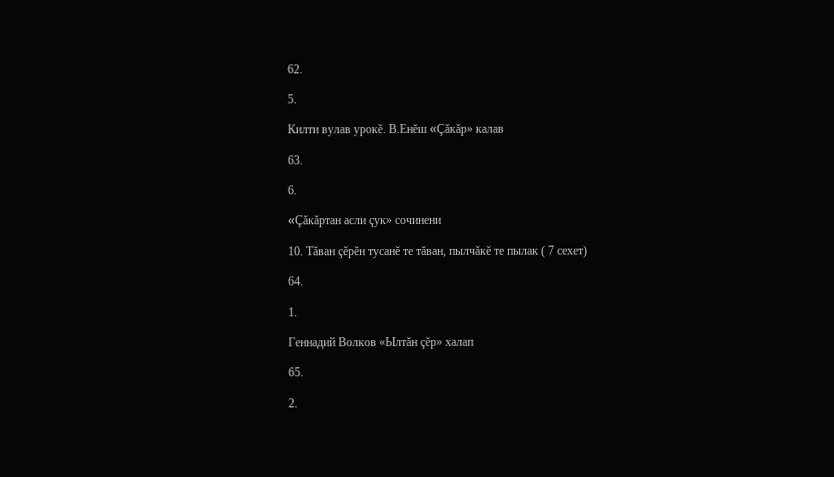62.

5.

Килти вулав урокĕ. В.Енĕш «Çǎкǎр» калав

63.

6.

«Çǎкǎртан асли çук» сочинени

10. Тǎван çĕрĕн тусанĕ те тǎван, пылчǎкĕ те пылак ( 7 сехет)

64.

1.

Геннадий Волков «Ылтǎн çĕр» халап

65.

2.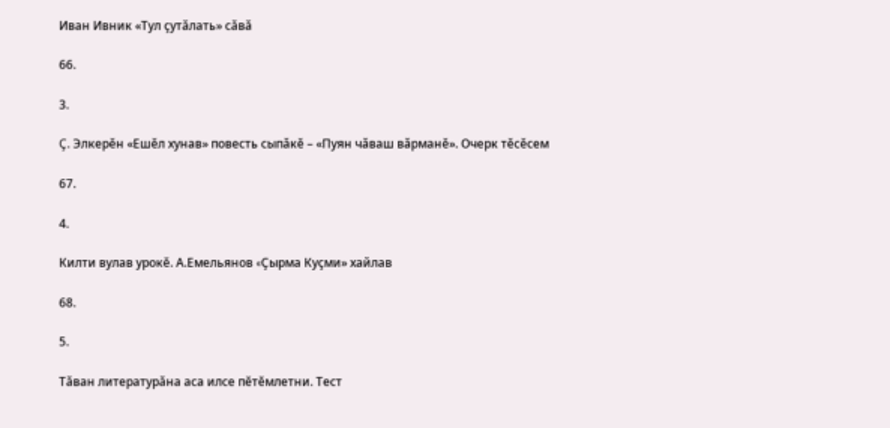Иван Ивник «Тул çутǎлать» сǎвǎ

66.

3.

Ç. Элкерĕн «Ешĕл хунав» повесть сыпǎкĕ – «Пуян чǎваш вǎрманĕ». Очерк тĕсĕсем

67.

4.

Килти вулав урокĕ. А.Емельянов «Çырма Куçми» хайлав

68.

5.

Тǎван литературǎна аса илсе пĕтĕмлетни. Тест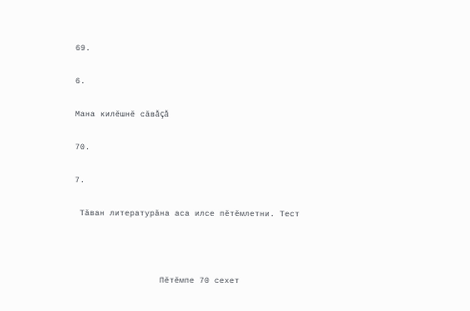69.

6.

Мана килĕшнĕ сăвăçă

70.

7.

 Тǎван литературǎна аса илсе пĕтĕмлетни. Тест



                 Пĕтĕмпе 70 сехет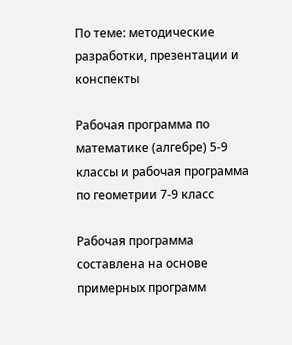По теме: методические разработки, презентации и конспекты

Рабочая программа по математике (алгебре) 5-9 классы и рабочая программа по геометрии 7-9 класс

Рабочая программа составлена на основе примерных программ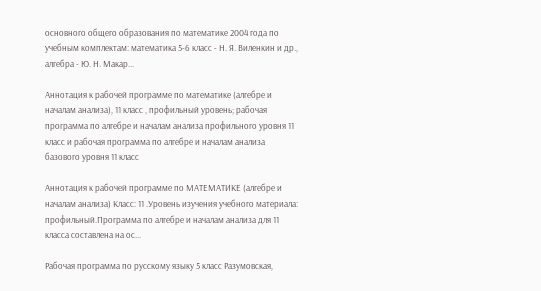основного общего образования по математике 2004 года по учебным комплектам: математика 5-6 класс - Н. Я. Виленкин и др., алгебра - Ю. Н. Макар...

Аннотация к рабочей программе по математике (алгебре и началам анализа), 11 класс , профильный уровень; рабочая программа по алгебре и началам анализа профильного уровня 11 класс и рабочая программа по алгебре и началам анализа базового уровня 11 класс

Аннотация к рабочей программе по МАТЕМАТИКЕ (алгебре и началам анализа) Класс: 11 .Уровень изучения учебного материала: профильный.Программа по алгебре и началам анализа для 11 класса составлена на ос...

Рабочая программа по русскому языку 5 класс Разумовская,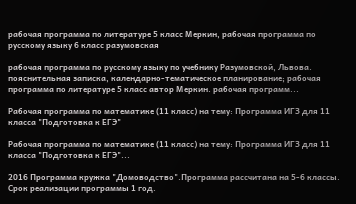рабочая программа по литературе 5 класс Меркин, рабочая программа по русскому языку 6 класс разумовская

рабочая программа по русскому языку по учебнику Разумовской, Львова. пояснительная записка, календарно-тематическое планирование; рабочая программа по литературе 5 класс автор Меркин. рабочая программ...

Рабочая программа по математике (11 класс) на тему: Программа ИГЗ для 11 класса "Подготовка к ЕГЭ"

Рабочая программа по математике (11 класс) на тему: Программа ИГЗ для 11 класса "Подготовка к ЕГЭ"...

2016 Программа кружка "Домоводство".Программа рассчитана на 5-6 классы. Срок реализации программы 1 год.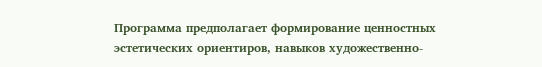Программа предполагает формирование ценностных эстетических ориентиров, навыков художественно-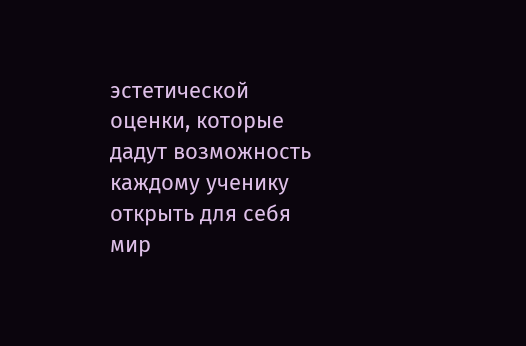эстетической оценки, которые дадут возможность каждому ученику открыть для себя мир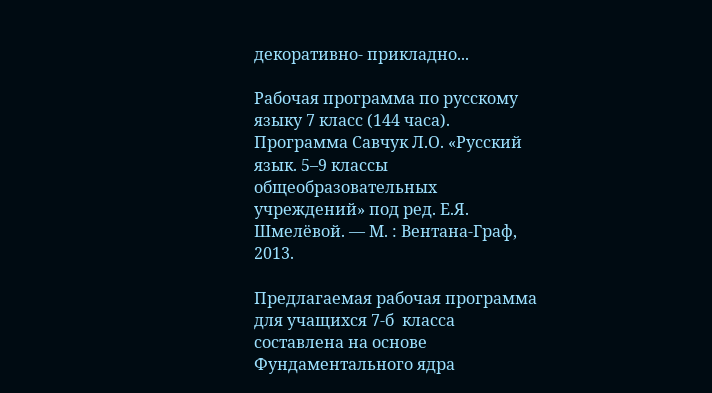декоративно- прикладно...

Рабочая программа по русскому языку 7 класс (144 часа). Программа Савчук Л.О. «Русский язык. 5–9 классы общеобразовательных учреждений» под ред. Е.Я. Шмелёвой. — М. : Вентана-Граф, 2013.

Предлагаемая рабочая программа для учащихся 7-б  класса  составлена на основе Фундаментального ядра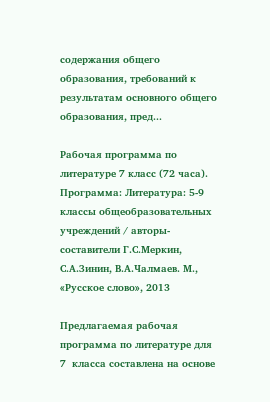содержания общего образования, требований к результатам основного общего образования, пред...

Рабочая программа по литературе 7 класс (72 часа). Программа: Литература: 5-9 классы общеобразовательных учреждений / авторы-составители Г.С.Меркин, С.А.Зинин, В.А.Чалмаев. М., «Русское слово», 2013

Предлагаемая рабочая программа по литературе для 7  класса составлена на основе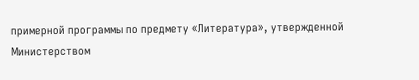примерной программы по предмету «Литература», утвержденной Министерством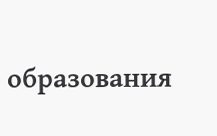образования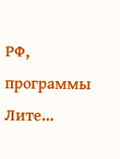РФ, программы Лите...